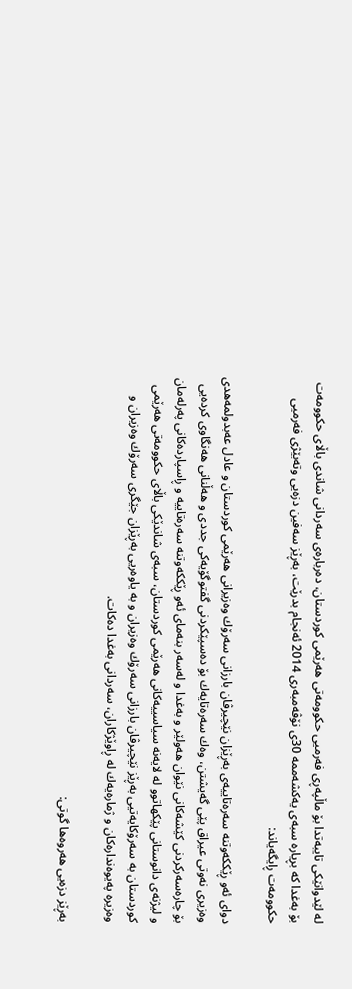له‌ لێدوانێكى تایبه‌تدا بۆ ماڵپه‌ڕى فه‌رمیى حكوومه‌تى هه‌رێمى كوردستان، ده‌رباره‌ى سه‌ردانى شاندى باڵاى حكوومه‌ت بۆ به‌غدا كه‌ بڕیاره‌ سبه‌ى یه‌كشه‌ممه‌ 30ى نۆڤه‌مبه‌رى 2014 ئه‌نجام بدرێت،‌ به‌ڕێز سه‌فین دزه‌یى وته‌بێژى فه‌رمیى حكوومه‌ت ڕایگه‌یاند:

دواى ئه‌و ڕێككه‌وتنه‌ سه‌ره‌تاییه‌ى به‌ڕێزان نێچیرڤان بارزانى سه‌رۆك وه‌زیرانى هه‌رێمى كوردستان و عادل عه‌بدولمه‌هدى وه‌زیرى نه‌وتى عیراق پێى گه‌یشتن، وه‌ك سه‌ره‌تایه‌ك بۆ ده‌سپێكردنى گفتوگۆیه‌كى جددى و هه‌ڵنانى هه‌نگاوى كرده‌یى بۆ چاره‌سه‌ركردنى كێشه‌كانى نێوان هه‌ولێر و به‌غدا و له‌سه‌ر بنه‌ماى ئه‌و ڕێككه‌وتنه‌ سه‌ره‌تاییه‌ و ڕاسپارده‌كانى په‌رله‌مان و لیژنه‌ى دانوستانى پێكهاتوو له‌ لایه‌نه‌ سیاسییه‌كانى هه‌رێمى كوردستان، سبه‌ى شاندێكى باڵاى حكوومه‌تى هه‌رێمى كوردستان به‌ سه‌رۆكایه‌تیى به‌ڕێز نێچیرڤان بارزانى سه‌رۆك وه‌زیران و به‌ یاوه‌ریى به‌ڕێزان جێگرى سه‌رۆك وه‌زیران و وه‌زیره‌ په‌یوه‌نداره‌كان و ژماره‌یه‌ك له‌ ڕاوێژكاران، سه‌ردانى به‌غدا ده‌كات.

به‌ڕێز دزه‌یى هه‌روه‌ها گوتى: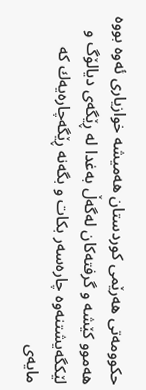حكوومه‌تى هه‌رێمى كوردستان هه‌میشه‌ خوازیارى ئه‌وه‌ بووه‌ هه‌موو كێشه‌ و گرفته‌كان له‌گه‌ڵ به‌غدا له‌ ڕێگه‌ى دیالۆگ و لێكگه‌یشتنه‌وه‌ چاره‌سه‌ر بكات و بگه‌نه‌ ڕێگه‌چاره‌یه‌ك كه‌ مایه‌ى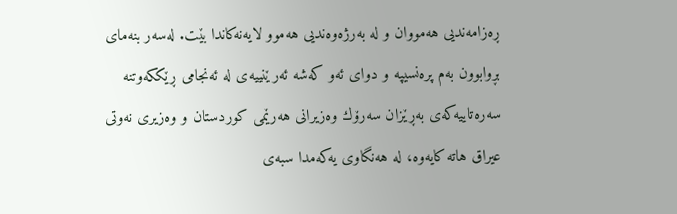ڕه‌زامه‌ندیى هه‌مووان و له‌ به‌رژه‌وه‌ندیى هه‌موو لایه‌نه‌كاندا بێت. له‌سه‌ر بنه‌ماى بڕوابوون به‌م پره‌نسیپه‌ و دواى ئه‌و كه‌شه‌ ئه‌رێنییه‌ى له‌ ئه‌نجامى ڕێككه‌وتنه‌ سه‌ره‌تاییه‌كه‌ى به‌ڕێزان سه‌رۆك وه‌زیرانى هه‌رێمى كوردستان و وه‌زیرى نه‌وتى عیراق هاته‌ كایه‌وه‌، له‌ هه‌نگاوى یه‌كه‌مدا سبه‌ى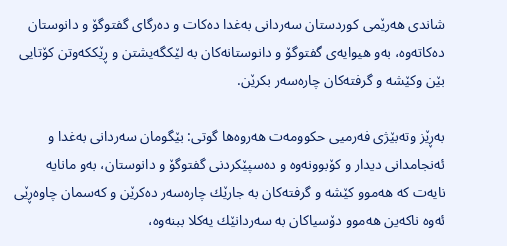شاندى هه‌رێمى كوردستان سه‌ردانى به‌غدا ده‌كات و ده‌رگاى گفتوگۆ و دانوستان ده‌كاته‌وه‌، به‌و هیوایه‌ى گفتوگۆ و دانوستانه‌كان به‌ لێكگه‌یشتن و ڕێككه‌وتن كۆتایى بێن وكێشه‌ و گرفته‌كان چاره‌سه‌ر بكرێن.

به‌ڕێز وته‌بێژى فه‌رمیى حكوومه‌ت هه‌روه‌ها گوتى: بێگومان سه‌ردانى به‌غدا و ئه‌نجامدانى دیدار و كۆبوونه‌وه‌ و ده‌سپێكردنى گفتوگۆ و دانوستان، به‌و مانایه‌ نایه‌ت كه‌ هه‌موو كێشه‌ و گرفته‌كان به‌ جارێك چاره‌سه‌ر ده‌كرێن و كه‌سمان چاوه‌ڕێى ئه‌وه‌ ناكه‌ین هه‌موو دۆسیاكان به‌ سه‌ردانێك یه‌كلا ببنه‌وه‌،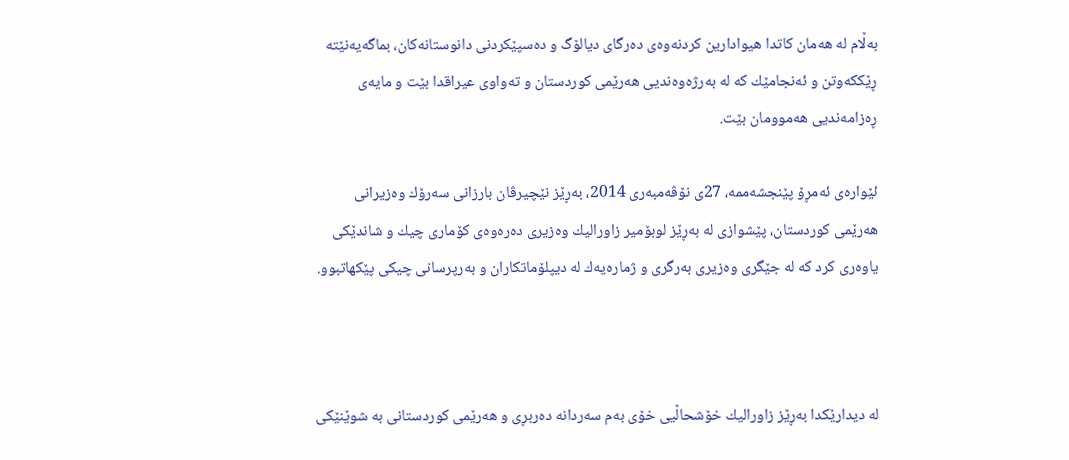به‌ڵام له‌ هه‌مان كاتدا هیوادارین كردنه‌وه‌ى ده‌رگاى دیالۆگ و ده‌سپێكردنى دانوستانه‌كان، بماگه‌یه‌نێته‌ ڕێككه‌وتن و ئه‌نجامێك كه‌ له‌ به‌رژه‌وه‌ندیى هه‌رێمى كوردستان و ته‌واوى عیراقدا بێت و مایه‌ى ڕه‌زامه‌ندیى هه‌موومان بێت.

ئێواره‌ى ئه‌مڕۆ پێنجشه‌ممه‌، 27ى نۆڤه‌مبه‌رى 2014، به‌ڕێز نێچیرڤان بارزانى سه‌رۆك وه‌زیرانى هه‌رێمى كوردستان، پێشوازى له‌ به‌ڕێز لوبۆمیر زاورالیك وه‌زیرى ده‌ره‌وه‌ى كۆمارى چیك و شاندێكى یاوه‌رى كرد كه‌ له‌ جێگرى وه‌زیرى به‌رگرى و ژماره‌یه‌ك له‌ دیپلۆماتكاران و به‌رپرسانى چیكى پێكهاتبوو.



له‌ دیدارێكدا به‌ڕێز زاورالیك خۆشحاڵیى خۆى به‌م سه‌ردانه‌ ده‌ربڕى و هه‌رێمى كوردستانى به‌ شوێنێكى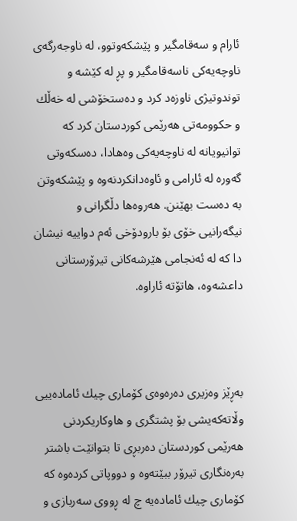ئارام و سه‌قامگیر و پێشكه‌وتوو، له‌ ناوجه‌ر‌گه‌ى ناوچه‌یه‌كى ‌ناسه‌قامگیر و پڕ له‌ كێشه‌ و توندوتیژى ناوزه‌د كرد و ده‌ستخۆشى له‌ خه‌ڵك و حكوومه‌تى هه‌رێمى كوردستان كرد كه‌ توانیویانه‌ له‌ ناوچه‌یه‌كى وه‌هادا، ده‌سكه‌وتى گه‌وره‌ له‌ ئارامى و ئاوه‌دانكردنه‌وه‌ و پێشكه‌وتن به‌ ده‌ست بهێنن. هه‌روه‌ها دڵگرانى و نیگه‌رانیى خۆى بۆ بارودۆخى ئه‌م دواییه‌ نیشان دا كه‌ له‌ ئه‌نجامى هێرشه‌كانى تیرۆرستانى داعشه‌وه،‌ هاتۆته‌ ئاراوه‌.



به‌ڕێز وه‌زیرى ده‌ره‌وه‌ى كۆمارى چیك ئاماده‌ییى وڵاته‌كه‌یشى بۆ پشتگرى و هاوكاریكردنى هه‌رێمى كوردستان ده‌ربڕى تا بتوانێت باشتر به‌ره‌نگارى تیرۆر ببێته‌وه‌ و دووپاتى كرده‌وه‌ كه‌ كۆمارى چیك ئاماده‌یه‌ چ له‌ ڕووى سه‌ربازى و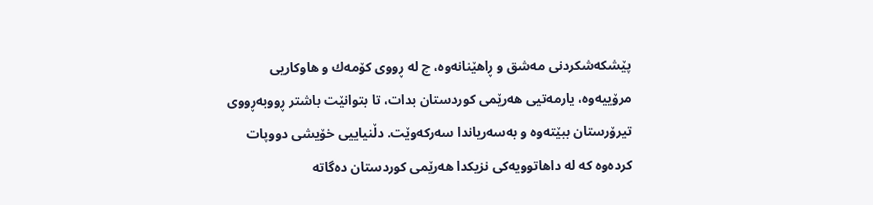پێشكه‌شكردنى مه‌شق و ڕاهێنانه‌وه‌، چ له‌ ڕووى كۆمه‌ك و هاوكاریى مرۆییه‌وه‌، یارمه‌تیى هه‌رێمى كوردستان بدات، تا بتوانێت باشتر ڕووبه‌ڕووى تیرۆرستان ببێته‌وه‌ و به‌سه‌ریاندا سه‌ركه‌وێت. دڵنیاییى خۆیشى دووپات كرده‌وه‌ كه‌ له‌ داهاتوویه‌كى نزیكدا هه‌رێمى كوردستان ده‌گاته‌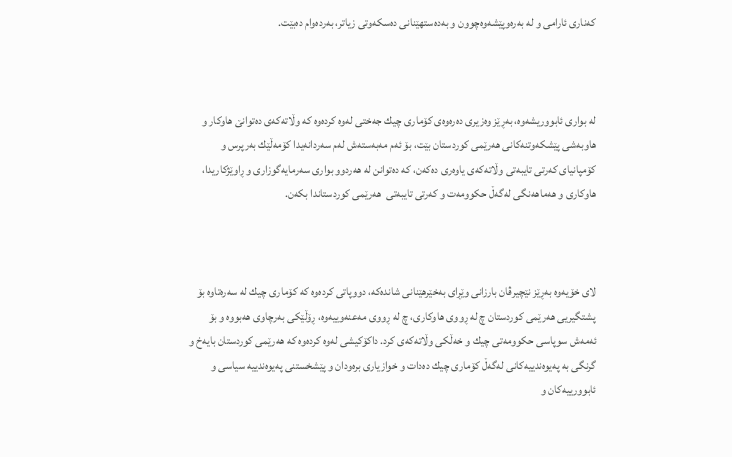كه‌نارى ئارامى و له‌ به‌ره‌وپێشه‌وه‌چوون و به‌ده‌ستهێنانى ده‌سكه‌وتى زیاتر، به‌رده‌وام ده‌بێت.



له‌ بوارى ئابووریشه‌وه‌، به‌ڕێز وه‌زیرى ده‌ره‌وه‌ى كۆمارى چیك جه‌ختى له‌وه‌ كرده‌وه‌ كه‌ وڵاته‌كه‌ى ده‌توانێ هاوكار و هاوبه‌شى پێشكه‌و‌تنه‌كانى هه‌رێمى كوردستان بێت، بۆ ئه‌م مه‌به‌سته‌ش له‌م سه‌ردانه‌یدا كۆمه‌ڵێك به‌رپرس و كۆمپانیاى كه‌رتى تایبه‌تى وڵاته‌كه‌ى یاوه‌رى ده‌كه‌ن، كه‌ ده‌توانن له‌ هه‌ردوو بوارى سه‌رمایه‌گوزارى و ڕاوێژكاریدا، هاوكارى و هه‌ماهه‌نگى له‌گه‌ڵ حكوومه‌ت و كه‌رتى تایبه‌تى  هه‌رێمى كوردستاندا بكه‌ن.



لاى خۆیه‌وه‌ به‌ڕێز نێچیرڤان بارزانى وێڕاى به‌خێرهێنانى شانده‌كه‌، دووپاتى كرده‌وه‌ كه‌ كۆمارى چیك له‌ سه‌ره‌تاوه‌ بۆ پشتگیریى هه‌رێمى كوردستان چ له‌ ڕووى هاوكارى، چ له‌ ڕووى مه‌عنه‌وییه‌وه‌، ڕۆڵێكى به‌رچاوى هه‌بووه‌ و بۆ ئه‌مه‌ش سوپاسى حكوومه‌تى چیك و خه‌ڵكى وڵاته‌كه‌ى كرد. داكۆكیشى له‌وه‌ كرده‌وه‌ كه‌ هه‌رێمى كوردستان بایه‌خ و گرنگى به‌ په‌یوه‌ندییه‌كانى له‌گه‌ڵ كۆمارى چیك ده‌دات و خوازیارى بره‌ودان و پێشخستنى په‌یوه‌ندییه‌ سیاسى و ئابوورییه‌كان و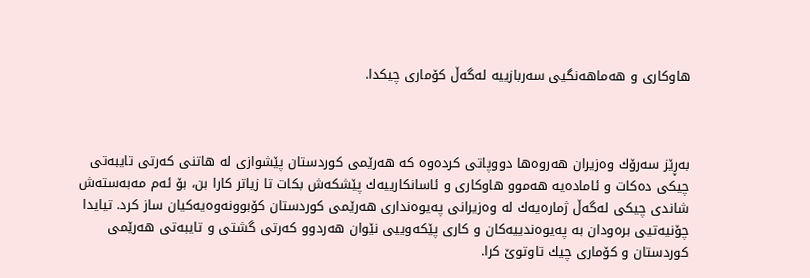هاوكارى و هه‌ماهه‌نگیى سه‌ربازییه‌ له‌گه‌ڵ كۆمارى چیكدا.



به‌ڕێز سه‌رۆك وه‌زیران هه‌روه‌ها دووپاتى كرده‌وه‌ كه‌ هه‌رێمى كوردستان پێشوازى له‌ هاتنى كه‌رتى تایبه‌تى چیكى ده‌كات و ئاماده‌یه‌ هه‌موو هاوكارى و ئاسانكارییه‌ك پێشكه‌ش بكات تا زیاتر كارا بن، بۆ ئه‌م مه‌به‌سته‌ش شاندى چیكى له‌گه‌ڵ ژماره‌یه‌ك له‌ وه‌زیرانى په‌یوه‌ندارى هه‌رێمى كوردستان كۆبوونه‌وه‌یه‌كیان ساز كرد. تیایدا چۆنیه‌تیى بره‌ودان به‌ په‌یوه‌ندییه‌كان و كارى پێكه‌وییى نێوان هه‌ردوو كه‌رتى گشتى و تایبه‌تى هه‌رێمى كوردستان و كۆمارى چیك تاوتوێ كرا.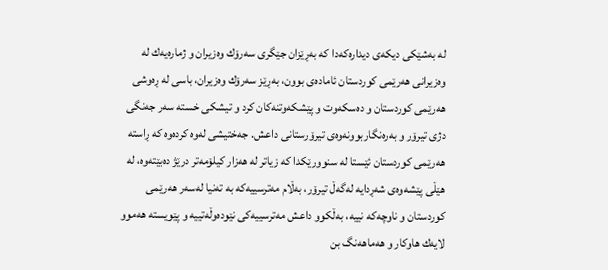له‌ به‌شێكى دیكه‌ى دیداره‌كه‌دا‌ كه‌ به‌ڕێزان جێگرى سه‌رۆك وه‌زیران و ژماره‌یه‌ك له‌ وه‌زیرانى هه‌رێمى كوردستان ئاماده‌ى بوون، به‌ڕێز سه‌رۆك وه‌زیران، باسى له‌ ڕه‌وشى هه‌رێمى كوردستان و ده‌سكه‌وت و پێشكه‌وتنه‌كان كرد و تیشكى خسته‌ سه‌ر جه‌نگى دژى تیرۆر و به‌ره‌نگاربوونه‌وه‌ى تیرۆرستانى داعش. جه‌ختیشى له‌وه‌ كرده‌وه‌ كه‌ ڕاسته‌ هه‌رێمى كوردستان ئێستا له‌ سنوورێكدا كه‌ زیاتر له‌ هه‌زار كیلۆمه‌تر درێژ ده‌بێته‌وه‌، له‌ هێڵى پێشه‌وه‌ى شه‌ڕدایه له‌گه‌ڵ تیرۆر‌، به‌ڵام مه‌ترسییه‌كه‌ به‌ ته‌نیا له‌سه‌ر‌ هه‌رێمى كوردستان و ناوچه‌كه‌ نییه‌، به‌ڵكوو داعش مه‌ترسییه‌كى نێوده‌وڵه‌تییه‌ و پێویسته‌ هه‌موو لایه‌ك هاوكار و هه‌ماهه‌نگ بن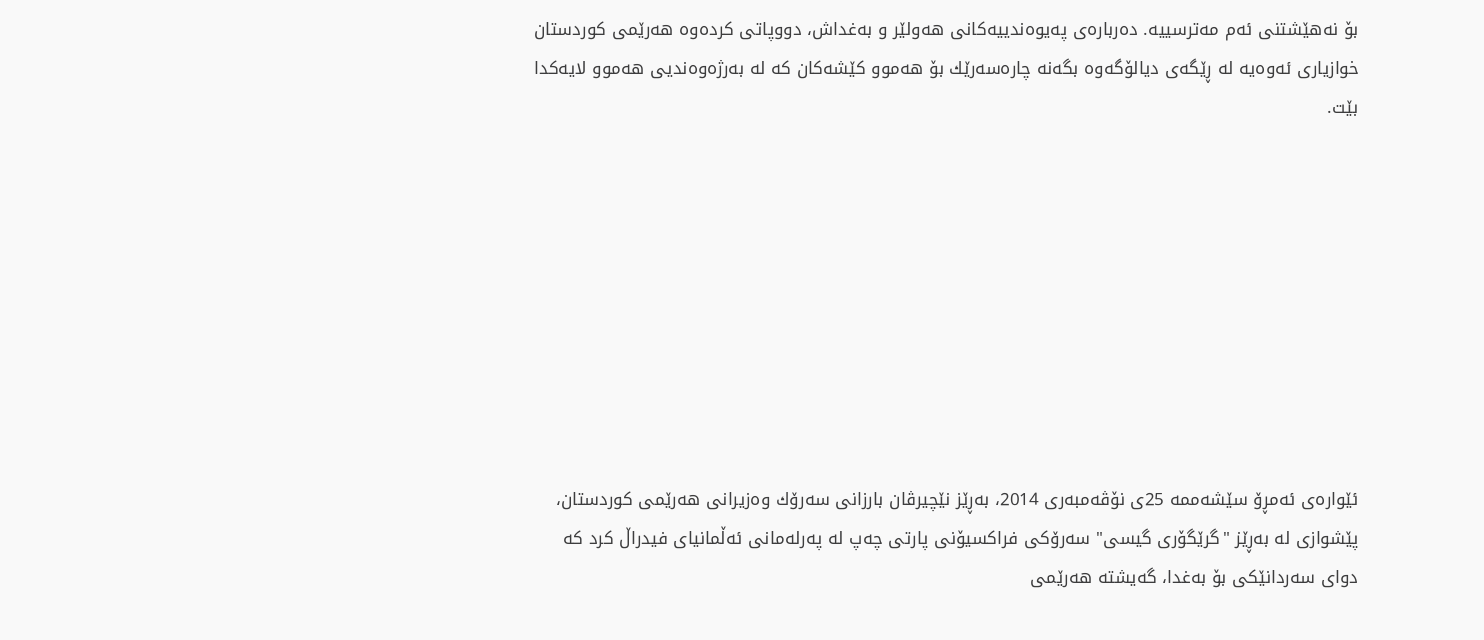بۆ نه‌هێشتنى ئه‌م مه‌ترسییه‌. ده‌رباره‌ى په‌یوه‌ندییه‌كانى هه‌ولێر و به‌غداش، دووپاتى كرده‌وه‌ هه‌رێمى كوردستان خوازیارى ئه‌وه‌یه‌ له‌ ڕێگه‌ى دیالۆگه‌وه‌ بگه‌نه‌ چاره‌سه‌رێك بۆ هه‌موو كێشه‌كان كه‌ له‌ به‌رژه‌وه‌ندیى هه‌موو لایه‌كدا بێت.









ئێواره‌ى ئه‌مڕۆ سێشه‌ممه‌ 25ى نۆڤه‌مبه‌رى 2014، به‌ڕێز نێچیرڤان بارزانى سه‌رۆك وه‌زیرانى هه‌رێمى كوردستان، پێشوازى له‌ به‌ڕێز "گرێگۆرى گیسى" سەرۆكی فراكسیۆنی پارتی چەپ لە په‌رلەمانی ئەڵمانیای فیدراڵ كرد كه‌ دواى سه‌ردانێكى بۆ به‌غدا، گه‌یشته‌ هه‌رێمى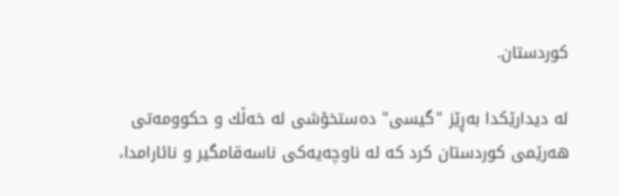كوردستان.

له‌ دیدارێكدا به‌ڕێز "گیسى" ده‌ستخۆشى له‌ خه‌ڵك و حكوومه‌تى هه‌رێمى كوردستان كرد كه‌ له‌ ناوچه‌یه‌كى ناسه‌قامگیر و نائارامدا،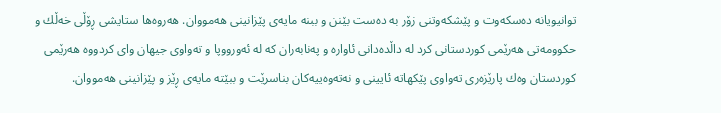توانیویانه‌ ده‌سكه‌وت و پێشكه‌وتنى زۆر به‌ ده‌ست بێنن و ببنه‌ مایه‌ى پێزانینى هه‌مووان. هه‌روه‌ها ستایشى ڕۆڵى خه‌ڵك و حكوومه‌تى هه‌رێمى كوردستانى كرد له‌ داڵده‌دانى ئاواره‌ و په‌نابه‌ران كه‌ له‌ ئه‌ورووپا و ته‌واوى جیهان واى كردووه‌ هه‌رێمى كوردستان وه‌ك پارێزه‌رى ته‌واوى پێكهاته‌ ئایینى و نه‌ته‌وه‌ییه‌كان بناسرێت و ببێته‌ مایه‌ى ڕێز و پێزانینى هه‌مووان.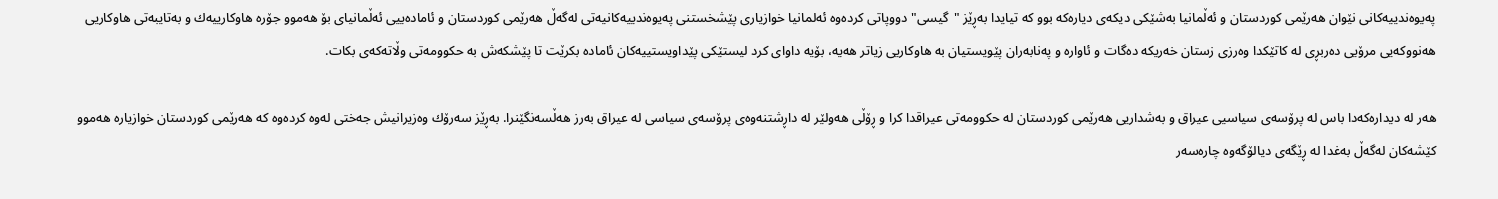په‌یوه‌ندییه‌كانى نێوان هه‌رێمى كوردستان و ئه‌ڵمانیا به‌شێكى دیكه‌ى‌ دیاره‌كه‌ بوو كه‌ تیایدا به‌ڕێز "گیسى" دووپاتى كرده‌وه‌ ئه‌لمانیا خوازیارى پێشخستنى په‌یوه‌ندییه‌كانیه‌تى له‌گه‌ڵ هه‌رێمى كوردستان و ئاماده‌ییى ئه‌ڵمانیاى بۆ هه‌موو جۆره‌ هاوكارییه‌ك و به‌تایبه‌تى هاوكاریى هه‌نووكه‌یى مرۆیى ده‌ربڕى له‌ كاتێكدا وه‌رزى زستان‌ خه‌ریكه‌‌ ده‌گات و ئاواره‌ و په‌نابه‌ران پێویستیان به‌ هاوكاریى زیاتر هه‌یه‌، بۆیه‌ داواى كرد لیستێكى پێداویستییه‌كان ئاماده‌ بكرێت تا پێشكه‌ش به‌ حكوومه‌تى وڵاته‌كه‌ى بكات.

هه‌ر له‌ دیداره‌كه‌دا باس له‌ پرۆسه‌ى سیاسیى عیراق و به‌شداریى هه‌رێمى كوردستان له‌ حكوومه‌تى عیراقدا كرا و ڕۆڵى هه‌ولێر له‌ داڕشتنه‌وه‌ى پرۆسه‌ى سیاسى له‌ عیراق به‌رز هه‌ڵسه‌نگێنرا. به‌ڕێز سه‌رۆك وه‌زیرانیش جه‌ختى له‌وه‌ كرده‌وه‌ كه‌ هه‌رێمى كوردستان خوازیاره‌ هه‌موو كێشه‌كان له‌گه‌ڵ به‌غدا له‌ ڕێگه‌ى دیالۆگه‌وه‌ چاره‌سه‌ر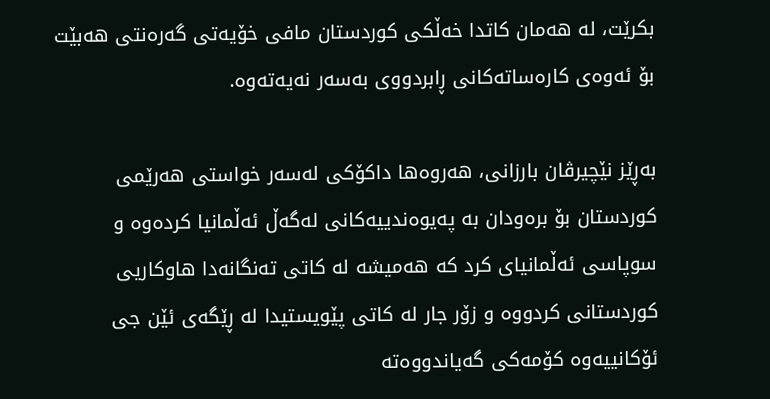بكرێت، له‌ هه‌مان كاتدا خه‌ڵكى كوردستان مافى خۆیه‌تى گه‌ره‌نتى هه‌بێت بۆ ئه‌وه‌ى كاره‌ساته‌كانى ڕابردووى به‌سه‌ر نه‌یه‌ته‌وه‌.

به‌ڕێز نێچیرڤان بارزانى، هه‌روه‌ها داكۆكى له‌سه‌ر‌ خواستى هه‌رێمى كوردستان بۆ بره‌ودان به‌ په‌یوه‌ندییه‌كانى له‌گه‌ڵ ئه‌ڵمانیا كرده‌وه‌ و سوپاسى ئه‌ڵمانیاى كرد كه‌ هه‌میشه‌ له‌ كاتى ته‌نگانه‌دا هاوكاریى كوردستانى كردووه‌ و زۆر جار له‌ كاتى پێویستیدا له‌ ڕێگه‌ى ئێن جى ئۆكانییه‌وه‌ كۆمه‌كى گه‌یاندووه‌ته‌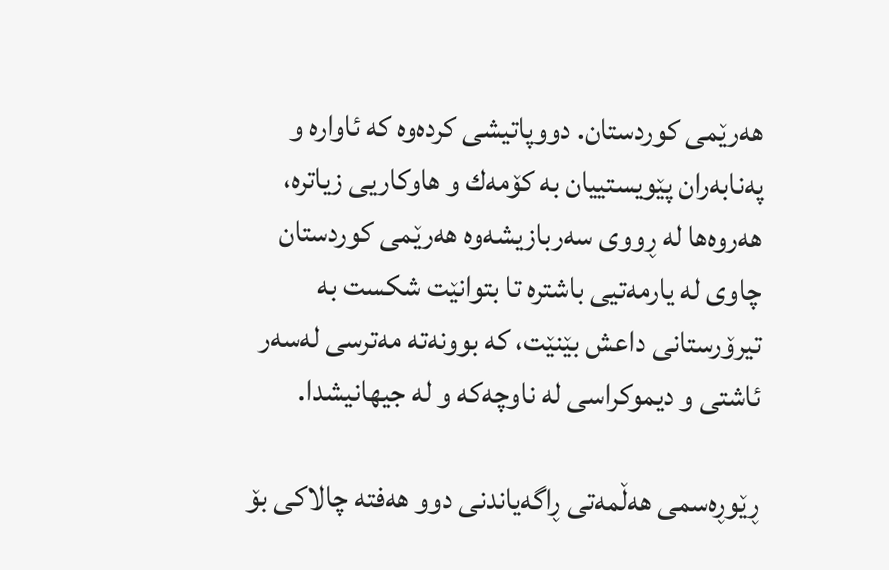هه‌رێمى كوردستان. دووپاتیشى كرده‌وه‌ كه‌ ئاواره‌ و په‌نابه‌ران پێویستییان به‌ كۆمه‌ك و هاوكاریى زیاتره‌، هه‌روه‌ها له‌ ڕووى سه‌ربازیشه‌وه‌ هه‌رێمى كوردستان چاوى له‌ یارمه‌تیى باشتره‌ تا بتوانێت شكست به‌ تیرۆرستانى داعش بێنێت، كه‌ بوونه‌ته‌ مه‌ترسى له‌سه‌ر ئاشتى و دیموكراسى له‌ ناوچه‌كه‌ و له‌ جیهانیشدا.

ڕێوڕه‌سمى هه‌ڵمه‌تى ڕاگه‌ياندنى دوو هه‌فته‌ چالاكى بۆ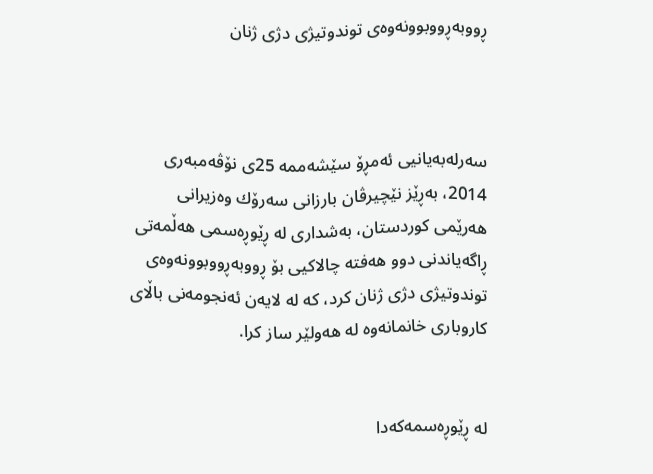ڕووبه‌ڕووبوونه‌وه‌ى توندوتيژى دژى ژنان



سه‌رله‌به‌یانیى ئه‌مڕۆ سێشه‌ممه‌ 25ى نۆڤه‌مبه‌رى 2014، به‌ڕێز نێچیرڤان بارزانى سه‌رۆك وه‌زیرانى هه‌رێمى كوردستان، به‌شدارى له‌ ڕێوڕه‌سمى هه‌ڵمه‌تى ڕاگه‌یاندنى دوو هه‌فته‌ چالاكیى بۆ ڕووبه‌ڕووبوونه‌وه‌ى توندوتیژى دژى ژنان كرد، كه‌ له‌ لایه‌ن ئه‌نجومه‌نى باڵاى كاروبارى خانمانه‌وه‌ له‌ هه‌ولێر ساز كرا.


لە ڕێوڕەسمەکەدا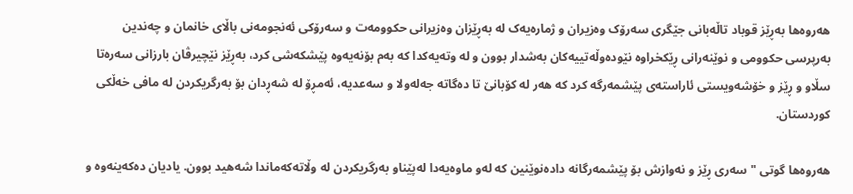هه‌روه‌ها به‌ڕێز قوباد تاڵەبانی جێگری سەرۆک وەزیران و ژمارەیەک لە به‌ڕێزان وەزیرانی حکوومەت و سەرۆکی ئەنجومەنی باڵای خانمان و چه‌ندین بەرپرسی حکوومی و نوێنەرانی ڕێکخراوە نێودەوڵەتییەکان به‌شدار بوون و له‌ وته‌یه‌كدا كه‌ به‌م بۆنه‌یه‌وه‌ پێشكه‌شى كرد، به‌ڕێز نێچیرڤان بارزانى سه‌ره‌تا سڵاو و ڕێز و خۆشەویستى ئاراستەی پێشمه‌رگه‌ كرد کە هەر لە کۆبانێ تا دەگاتە جەلەولا و سەعدیە، ئەمڕۆ لە شەڕدان بۆ بەرگریکردن لە مافی خەڵکی کوردستان.

هه‌روه‌ها گوتى "سەری ڕێز و نەوازش بۆ پێشمەرگانە دادەنوێنین کە لەو ماوەیەدا لەپێناو بەرگریکردن لە وڵاتەکەماندا شەهید بوون. یادیان دەکەینەوە و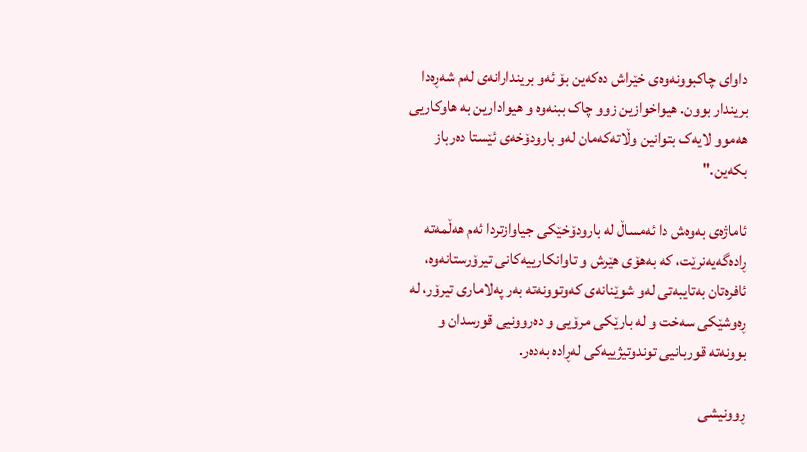داوای چاکبوونەوەی خێراش دەکەین بۆ ئەو بریندارانەی لەم شەڕەدا بریندار بوون. هیواخوازین زوو چاک ببنەوە و هیوادارین بە هاوکاریی هەموو لایەک بتوانین وڵاتەکەمان لەو بارودۆخەی ئێستا دەرباز بکەین."

ئاماژه‌ى به‌وه‌ش دا ئه‌مساڵ له‌ بارودۆخێکی جیاوازتردا ئه‌م هه‌ڵمه‌ته‌ ڕاده‌گه‌یه‌نرێت، که‌ به‌هۆی هێرش و تاوانکارییه‌کانی تیرۆرستانه‌وه‌، ئافره‌تان به‌تایبه‌تی له‌و شوێنانه‌ی که‌وتوونه‌ته‌ به‌ر په‌لاماری تیرۆر، له‌ ڕه‌وشێکی سه‌خت و له‌ بارێکی مرۆیی و ده‌روونیی قورسدان و بوونه‌ته‌ قوربانیی توندوتیژییه‌کی له‌ڕاده‌ به‌ده‌ر.

ڕوونیشى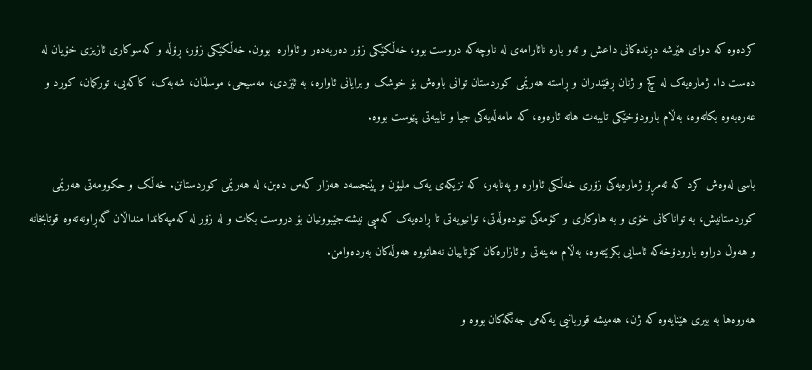كرده‌وه‌ كه‌ دوای هێرشە دڕندەکانی داعش و ئەو بارە نائارامەی لە ناوچەکە دروست بوو، خەڵکێکی زۆر دەربەدەر و ئاوارە  بوون. خەڵکێکی زۆر، ڕۆڵە و کەسوکاری ئازیزی خۆیان لە دەست دا. ژمارەیەک لە کچ و ژنان ڕفێندران و ڕاستە هەرێمی کوردستان توانی باوەش بۆ خوشک و برایانی ئاوارە، بە ئێزدی، مەسیحی، موسڵمان، شەبەک، کاکەیی، تورکمان، کورد و عەرەبەوه‌ بکاتەوە، بەڵام بارودۆخێکی تایبەت هاتە ئارەوە، کە مامەڵەیەکی جیا و تایبەتی پێوست بووە.

باسى له‌وه‌ش كرد كه‌ ئەمڕۆ ژمارەیەکی زۆری خەڵکی ئاوارە و په‌نابه‌ر، که‌ نزیکه‌ی یەک ملیۆن و پێنجسه‌د هه‌زار كه‌س ده‌بن، لە هەرێمی کوردستانن. خه‌ڵک و حکوومەتی هەرێمی کوردستانیش، به‌ تواناکانی خۆی و بە هاوکاری و کۆمەکی نێودەوڵەتی، توانیویه‌تی تا ڕادەیەک که‌مپی نیشتەجێبوونیان بۆ دروست بكات و له‌ زۆر له‌ که‌مپه‌کاندا منداڵان گەڕاونەتەوە قوتابخانە و هەوڵ دراوه‌ بارودۆخەکە ئاسایی بکرێته‌وه‌، بەڵام مەینەتی و ئازارەکان کۆتاییان نەهاتووە هه‌وڵه‌كان به‌رده‌وامن.

هه‌روه‌ها به‌ بیرى هێنایه‌وه‌ كه‌ ژن، هەمیشە قوربانیی یەکەمی جەنگەکان بووە و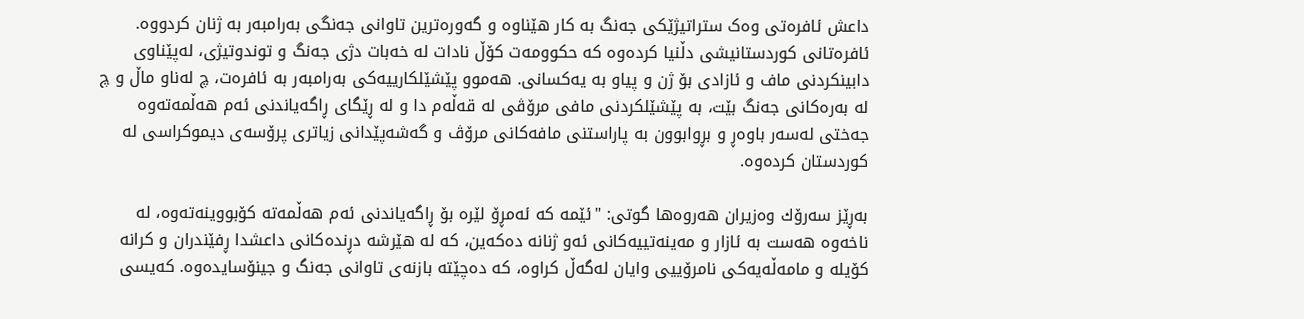داعش ئافرەتی وەک ستراتیژێکی جەنگ بە کار هێناوە و گەورەترین تاوانی جەنگی بەرامبەر بە ژنان کردووە. ئافرەتانی کوردستانیشى دڵنیا كرده‌وه‌ کە حكوومه‌ت کۆڵ نادات لە خەبات دژی جەنگ و توندوتیژی، لەپێناوی دابینکردنی ماف و ئازادی بۆ ژن و پیاو بە یەکسانی. هەموو پێشێلکارییەکى بەرامبەر بە ئافرەت، چ لەناو ماڵ و چ لە بەرەکانی جەنگ بێت، به‌ پێشێلکردنی مافی مرۆڤى له‌ قه‌ڵه‌م دا و لە ڕێگای ڕاگەیاندنی ئەم هەڵمەته‌وه‌ جەختى لەسەر باوەڕ و بڕوابوون به‌ پاراستنی مافەکانی مرۆڤ و گەشەپێدانی زیاتری پرۆسەی دیموکراسی لە کوردستان كرده‌وه‌.

به‌ڕێز سه‌رۆك وه‌زیران هه‌روه‌ها گوتى: "ئێمە که‌ ئەمڕۆ لێره‌ بۆ ڕاگه‌یاندنی ئه‌م هه‌ڵمه‌ته‌ کۆبووینەته‌وە، لە  ناخەوە هەست بە ئازار و مەینەتییەکانی ئەو ژنانە دەکەین، کە لە هێرشە دڕندەکانی داعشدا ڕفێندران و کرانە کۆیلە و مامەڵەیەکی نامرۆییی وایان لەگەڵ کراوە، کە دەچێتە بازنەی تاوانی جەنگ و جینۆسایدەوە. کەیسی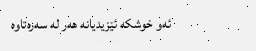ئەو خوشکە ئێزیدیانە هەر لە سەرەتاوە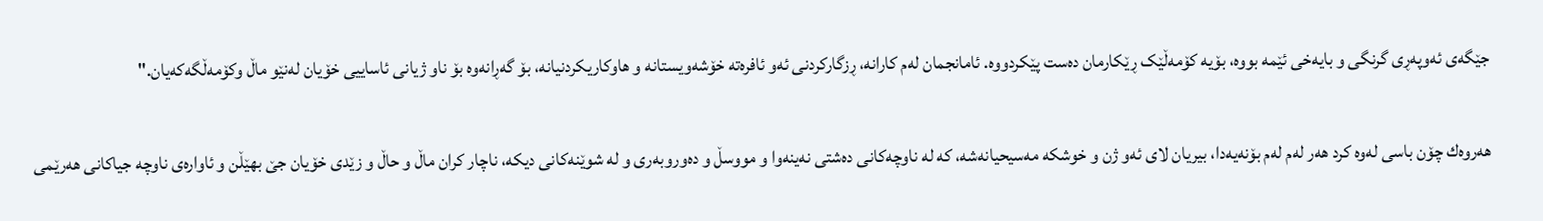جێگەی ئه‌وپه‌ڕی گرنگی و بایەخی ئێمە بووه‌، بۆیە کۆمەڵێک ڕێکارمان دەست پێکردووە. ئامانجمان لەم کارانە، ڕزگارکردنی ئەو ئافرەتە خۆشەویستانە و هاوکاریکردنیانە، بۆ گەڕانەوە بۆ ناو ژیانی ئاساییی خۆیان لەنێو ماڵ وکۆمەڵگەکەیان."

هه‌روه‌ك چۆن باسى له‌وه‌ كرد هه‌ر له‌م له‌م بۆنه‌یه‌‌دا، بیریان لای ئه‌و ژن و خوشکه‌ مه‌سیحیانه‌شه‌، که‌ له‌ ناوچه‌کانی ده‌شتی نه‌ینه‌وا و مووسڵ و ده‌وروبه‌ری و له‌ شوێنه‌کانی دیکه‌، ناچار کران ماڵ و حاڵ و زێدی خۆیان جێ بهێڵن و ئاواره‌ی ناوچه‌ جیاکانی هه‌رێمی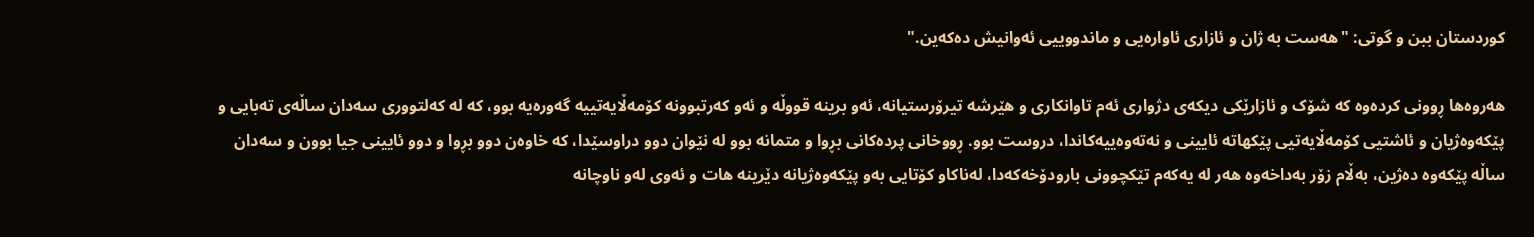کوردستان ببن و گوتى: "هه‌ست به‌ ژان و ئازاری ئاواره‌یی و ماندووییی ئه‌وانیش ده‌که‌ین."

هه‌روه‌ها ڕوونى كرده‌وه‌ كه‌ شۆک و ئازارێکی دیکه‌ی دژواری ئه‌م تاوانکاری و هێرشه‌ تیرۆرستیانه‌، ئه‌و برینه‌ قووڵه‌ و ئه‌و که‌رتبوونه‌ کۆمه‌ڵایه‌تییه‌ گه‌وره‌یه‌ بوو، که‌ له‌ که‌لتووری سه‌دان ساڵه‌ی ته‌بایی و پێکه‌وه‌ژیان و ئاشتیی کۆمه‌ڵایه‌تیی پێکهاته‌ ئایینی و نه‌ته‌وه‌ییه‌کاندا، دروست بوو. ڕووخانی پرده‌کانی بڕوا و متمانه‌ بوو له‌ نێوان دوو دراوسێدا، که‌ خاوه‌ن دوو بڕوا و دوو ئایینی جیا بوون و سه‌دان ساڵه‌ پێکه‌وه‌ ده‌ژین، به‌ڵام زۆر به‌داخه‌وه‌ هه‌ر له‌ یه‌که‌م تێکچوونی بارودۆخه‌که‌دا، له‌ناکاو کۆتایی به‌و پێکه‌وه‌ژیانه‌ دێرینه‌ هات و ئه‌وى له‌و ناوچانە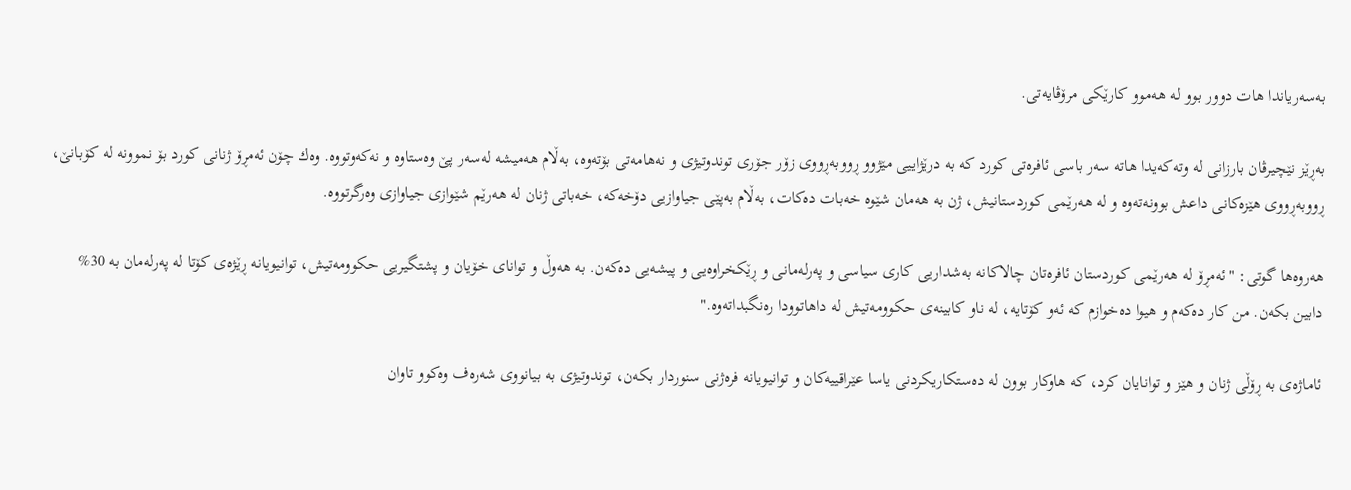بەسەریاندا هات دوور بوو لە هەموو کارێکی مرۆڤایەتی.

به‌ڕێز نێچیرڤان بارزانى له‌ وته‌كه‌یدا هاته‌ سه‌ر باسى ئافره‌تی کورد كه‌ بە درێژاییی مێژوو ڕووبه‌ڕووی زۆر جۆری توندوتیژی و نەهامەتی بۆتەوە، بەڵام هەمیشە لەسەر پێ وەستاوە و نەکەوتووە. وه‌ك چۆن ئەمڕۆ ژنانی کورد بۆ نموونە لە کۆبانێ، ڕووبه‌ڕووی هێزەکانی داعش بوونەتەوە و لە هەرێمی کوردستانیش، ژن بە هەمان شێوە خەبات دەکات، بەڵام بەپێى جیاوازیی دۆخەکە، خەباتى ژنان له‌ هه‌رێم شێوازی جیاوازی وەرگرتووە.

هه‌روه‌ها گوتى: "ئەمڕۆ لە هەرێمی کوردستان ئافره‌تان چالاکانە بەشداریی کاری سیاسی و پەرلەمانی و ڕێکخراوەیی و پیشەیی دەکەن. بە هەوڵ و توانای خۆیان و پشتگیریی حکوومه‌تیش، توانیویانە ڕێژەی کۆتا لە پەرلەمان بە 30% دابین بکەن. من کار دەکەم و هیوا دەخوازم کە ئەو کۆتایە، لە ناو کابینەی حکوومەتیش لە داهاتوودا رەنگبداتەوە."

ئاماژه‌ى به‌ ڕۆڵى ژنان و هێز و توانایان كرد، كه‌ هاوکار بوون لە دەستکاریکردنی یاسا عێراقییەکان و توانیویانە فرەژنی سنوردار بکەن، توندوتیژی بە بیانووی شەرەف وەکوو تاوان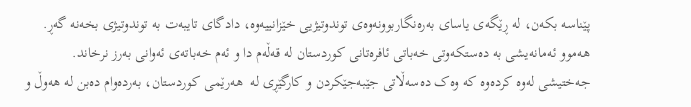پێناسە بکەن، لە ڕێگەی یاسای بەرەنگاربوونەوەی توندوتیژیی خێزانییەوە، دادگای تایبەت بە توندوتیژی بخەنە گەڕ. هەموو ئه‌مانه‌یشى به‌ دەستکەوتى خەباتی ئافرەتانی کوردستان له‌ قه‌ڵه‌م دا و ئەم خەباتەى ئه‌وانى بەرز نرخاند. جه‌ختیشى له‌وه‌ كرده‌وه‌ كه‌ وەک دەسەڵاتی جێبه‌جێکردن و کارگێڕى لە  هەرێمی کوردستان، بەردەوام دەبن لە هەوڵ و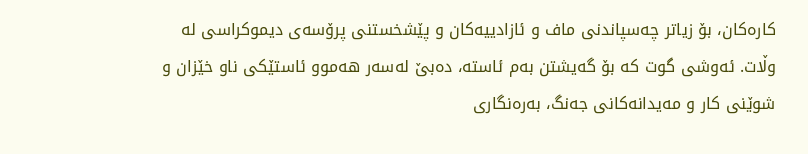کارەکان، بۆ زیاتر چەسپاندنی ماف و ئازادییەکان و پێشخستنی پرۆسەی دیموکراسی لە وڵات. ئه‌وشى گوت كه‌ بۆ گەیشتن بەم ئاستە، دەبێ لەسەر هەموو ئاستێکی ناو خێزان و شوێنی کار و مەیدانەکانی جەنگ، بەرەنگاری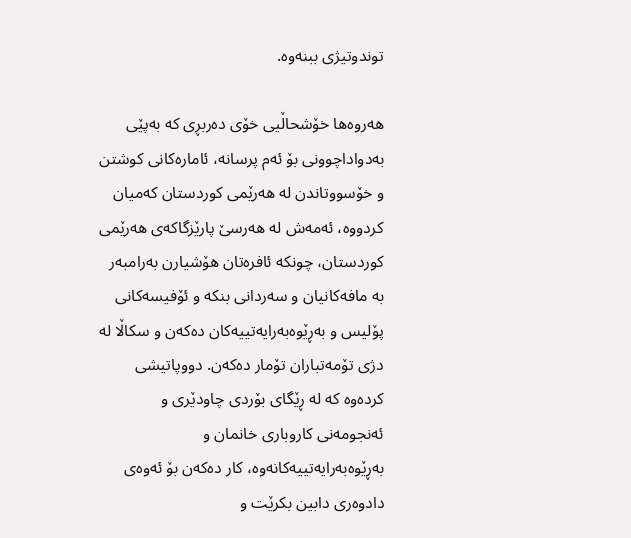توندوتیژی ببنەوە.

هه‌روه‌ها خۆشحاڵیى خۆى ده‌ربڕى کە به‌پێى بەدواداچوونى بۆ ئەم پرسانه‌، ئامارەکانی کوشتن و خۆسووتاندن له‌ هه‌رێمی کوردستان کەمیان کردووە، ئەمەش لە هەرسێ پارێزگاکەی هەرێمی کوردستان، چونكه‌ ئافرەتان هۆشیارن بەرامبەر بە مافەکانیان و سەردانی بنکە و ئۆفیسه‌کانی پۆلیس و بەڕێوەبەرایەتییەکان دەکەن و سکاڵا لە دژی تۆمەتباران تۆمار دەکەن. دووپاتیشى كرده‌وه‌ كه‌ لە ڕێگای بۆردی چاودێری و ئەنجومەنی کاروباری خانمان و بەڕێوەبەرایەتییەکانەوە، کار دەکەن بۆ ئەوەی دادوەری دابین بکرێت و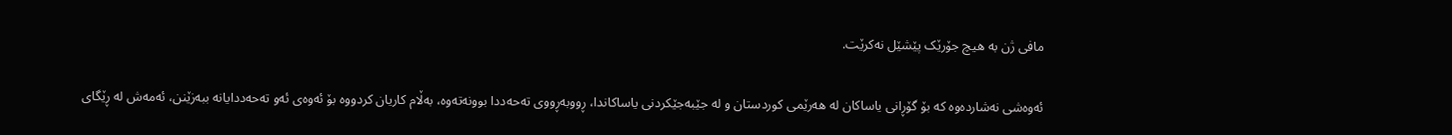مافی ژن بە هیچ جۆرێک پێشێل نەکرێت.

ئه‌وه‌شى نه‌شارده‌وه‌ كه‌ بۆ گۆڕانی یاساکان لە هەرێمی کوردستان و لە جێبەجێکردنی یاساکاندا، ڕووبه‌ڕووی تەحەددا بوونه‌تەوە، بەڵام کاریان کردووە بۆ ئەوەی ئەو تەحەددایانە ببەزێنن، ئەمەش لە ڕێگای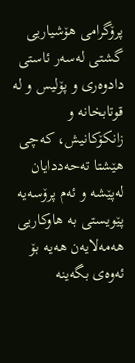پرۆگرامی هۆشیاریی گشتی لەسەر ئاستی دادوەری و پۆلیس و لە قوتابخانە و زانکۆکانیش، كه‌چى هێشتا تەحەددایان له‌پێشه‌ و ئەم پرۆسەیە پێویستى به‌ هاوکاریی هەمەلایەن هەیە بۆ ئه‌وه‌ى بگەینە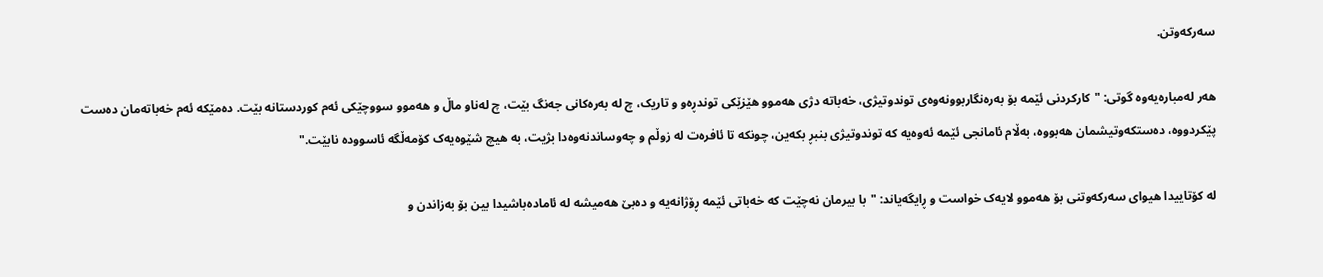سەرکەوتن.

هه‌ر له‌مباره‌یه‌وه‌ گوتى: "کارکردنی ئێمە بۆ بەرەنگاربوونەوەی توندوتیژی، خەباتە دژی هەموو هێزێکی توندڕەو و تاریک، چ لە بەرەکانی جەنگ بێت، چ لەناو ماڵ و هەموو سووچێکی ئەم کوردستانە بێت. دەمێکە ئەم خەباتەمان دەست پێکردووە، دەستکەوتیشمان هەبووە، بەڵام ئامانجی ئێمە ئەوەیە کە توندوتیژی بنبڕ بکەین، چونکه‌ تا ئافرەت لە زوڵم و چەوساندنەوەدا بژیت، بە هیچ شێوەیەک کۆمەڵگە ئاسوودە نابێت."

لە کۆتاییدا هیوای سەرکەوتنى بۆ هەموو لایەک خواست و ڕایگه‌یاند: "با بیرمان نەچێت کە خەباتی ئێمە ڕۆژانەیە و دەبێ هەمیشە لە ئامادەباشیدا بین بۆ بەزاندن و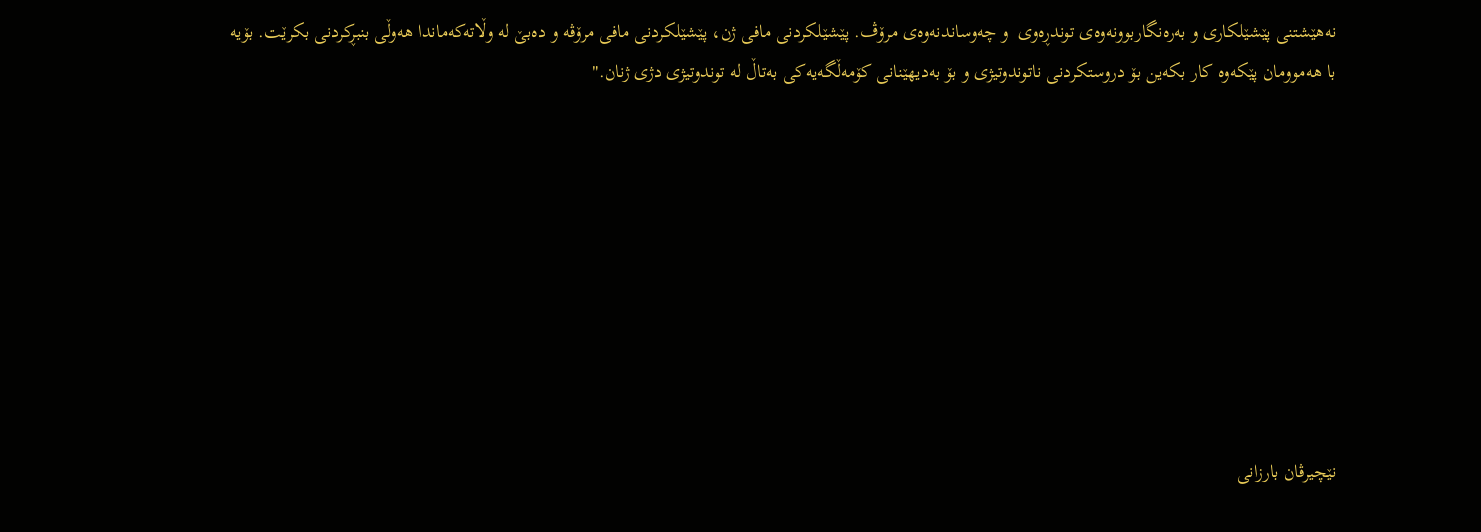نه‌هێشتنی پێشێلکاری و به‌ره‌نگاربوونه‌وه‌ی توندڕەوی  و چەوساندنەوەی مرۆڤ. پێشێلکردنی مافی ژن، پێشێلکردنی مافی مرۆڤە و دەبێ لە وڵاتەکەماندا هەوڵی بنبڕکردنی بکرێت. بۆیه‌ با هه‌موومان پێکه‌وه‌ کار بکه‌ین بۆ دروستکردنی ناتوندوتیژی و بۆ به‌دیهێنانی کۆمه‌ڵگه‌یه‌کی به‌تاڵ له‌ توندوتیژی دژی ژنان."









نێچيرڤان بارزانى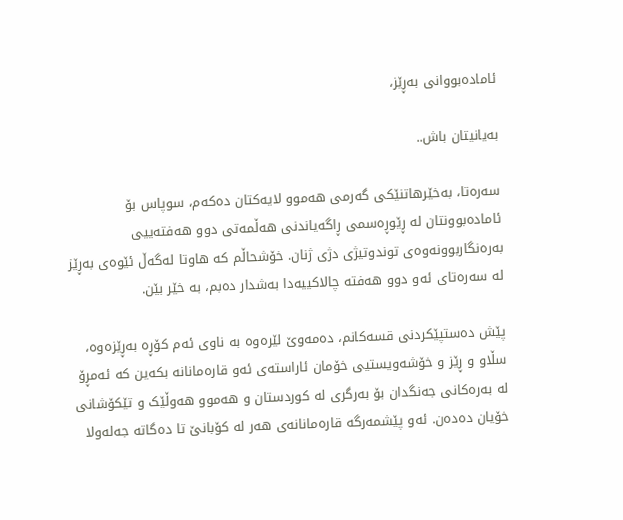ئاماده‌بووانی به‌ڕێز،

به‌یانیتان باش..

سەرەتا، بەخێرهاتنێکی گەرمی هەموو لایەکتان دەکەم، سوپاس بۆ ئامادەبوونتان لە ڕێوڕەسمی ڕاگه‌یاندنی هه‌ڵمه‌تى دوو هەفتەییى بەرەنگاربوونەوەی توندوتیژی دژی ژنان. خۆشحاڵم کە هاوتا لەگەڵ ئێوەی بەڕێز لە سەرەتای ئەو دوو هەفتە چالاکییەدا بەشدار دەبم، بە خێر بێن.

پێش دەستپێکردنی قسەکانم، دەمەوێ لێرەوە بە ناوی ئەم كۆڕه‌ بەڕێزەوە، سڵاو و ڕێز و خۆشەویستیی خۆمان ئاراستەی ئەو قارەمانانە بکەین کە ئەمڕۆ لە بەرەکانی جەنگدان بۆ بەرگری لە کوردستان و هەموو هەوڵێک و تێکۆشانی خۆیان دەدەن. ئەو پێشمەرگە قارەمانانەی هەر لە کۆبانێ تا دەگاتە جەلەولا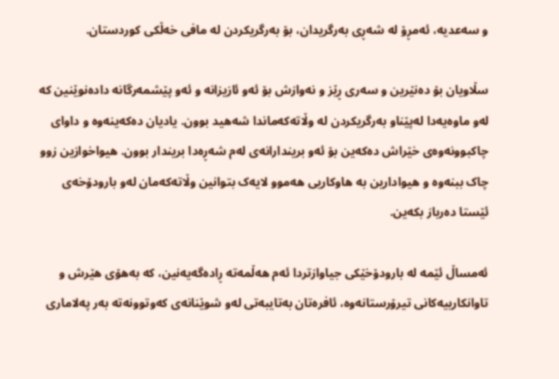و سەعدیە، ئەمڕۆ لە شەڕی بەرگریدان، بۆ بەرگریکردن لە مافی خەڵکی کوردستان.

سڵاویان بۆ دەنێرین و سەری ڕێز و نەوازش بۆ ئەو ئازیزانە و ئەو پێشمەرگانە دادەنوێنین کە لەو ماوەیەدا لەپێناو بەرگریکردن لە وڵاتەکەماندا شەهید بوون. یادیان دەکەینەوە و داوای چاکبوونەوەی خێراش دەکەین بۆ ئەو بریندارانەی لەم شەڕەدا بریندار بوون. هیواخوازین زوو چاک ببنەوە و هیوادارین بە هاوکاریی هەموو لایەک بتوانین وڵاتەکەمان لەو بارودۆخەی ئێستا دەرباز بکەین.

ئه‌مساڵ ئێمه‌ له‌ بارودۆخێکی جیاوازتردا ئه‌م هه‌ڵمه‌ته‌ ڕاده‌گه‌یه‌نین، که‌ به‌هۆی هێرش و تاوانکارییه‌کانی تیرۆرستانه‌وه‌، ئافره‌تان به‌تایبه‌تی له‌و شوێنانه‌ی که‌وتوونه‌ته‌ به‌ر په‌لاماری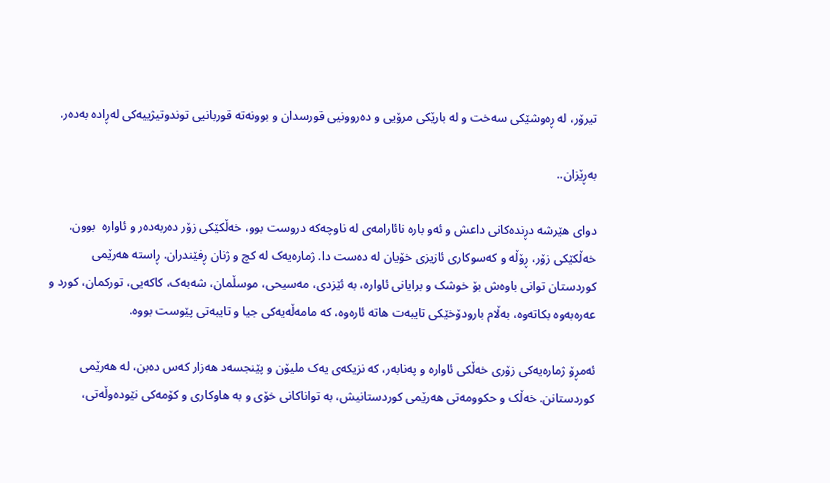تیرۆر، له‌ ڕه‌وشێکی سه‌خت و له‌ بارێکی مرۆیی و ده‌روونیی قورسدان و بوونه‌ته‌ قوربانیی توندوتیژییه‌کی له‌ڕاده‌ به‌ده‌ر.

به‌ڕێزان..

دوای هێرشە دڕندەکانی داعش و ئەو بارە نائارامەی لە ناوچەکە دروست بوو، خەڵکێکی زۆر دەربەدەر و ئاوارە  بوون. خەڵکێکی زۆر، ڕۆڵە و کەسوکاری ئازیزی خۆیان لە دەست دا. ژمارەیەک لە کچ و ژنان ڕفێندران. ڕاستە هەرێمی کوردستان توانی باوەش بۆ خوشک و برایانی ئاوارە، بە ئێزدی، مەسیحی، موسڵمان، شەبەک، کاکەیی، تورکمان، کورد و عەرەبەوه‌ بکاتەوە، بەڵام بارودۆخێکی تایبەت هاتە ئارەوە، کە مامەڵەیەکی جیا و تایبەتی پێوست بووە.

ئەمڕۆ ژمارەیەکی زۆری خەڵکی ئاوارە و په‌نابه‌ر، که‌ نزیکه‌ی یەک ملیۆن و پێنجسه‌د هه‌زار كه‌س ده‌بن، لە هەرێمی کوردستانن. خه‌ڵک و حکوومەتی هەرێمی کوردستانیش، به‌ تواناکانی خۆی و بە هاوکاری و کۆمەکی نێودەوڵەتی،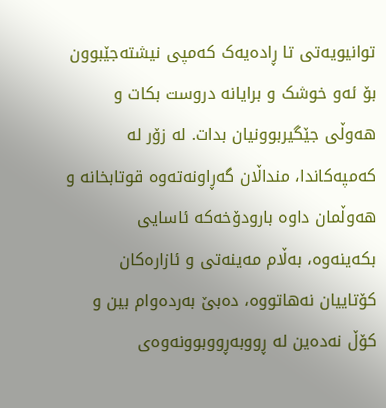توانیویه‌تی تا ڕادەیەک که‌مپی نیشتەجێبوون بۆ ئەو خوشک و برایانە دروست بکات و هەوڵی جێگیربوونیان بدات. له‌ زۆر له‌ که‌مپه‌کاندا، منداڵان گەڕاونەتەوە قوتابخانە و هەوڵمان داوە بارودۆخەکە ئاسایی بکەینەوە، بەڵام مەینەتی و ئازارەکان کۆتاییان نەهاتووە، دەبێ بەردەوام بین و کۆڵ نەدەین لە ڕووبه‌ڕووبوونەوەی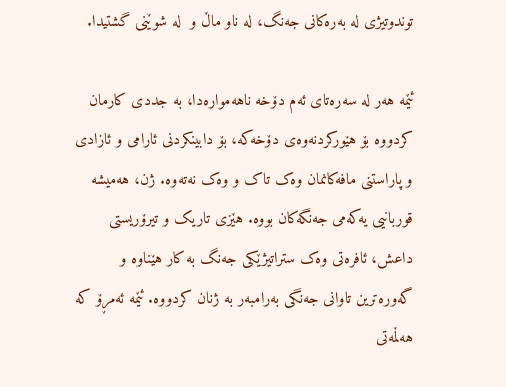توندوتیژی لە بەرەکانی جەنگ، لە ناو ماڵ و  لە شوێنی گشتیدا.

ئێمە هەر لە سەرەتای ئەم دۆخە ناهەموارەدا، بە جددی کارمان کردووە بۆ هێورکردنەوەی دۆخەکە، بۆ دابینکردنی ئارامی و ئازادی و پاراستنی مافەکانمان وەک تاک و وەک نەتەوە. ژن، هەمیشە قوربانیی یەکەمی جەنگەکان بووە. هێزی تاریک و تیرۆریستی داعش، ئافرەتی وەک ستراتیژێکی جەنگ بە کار هێناوە و گەورەترین تاوانی جەنگی بەرامبەر بە ژنان کردووە. ئێمە ئەمڕۆ کە هەڵمەتی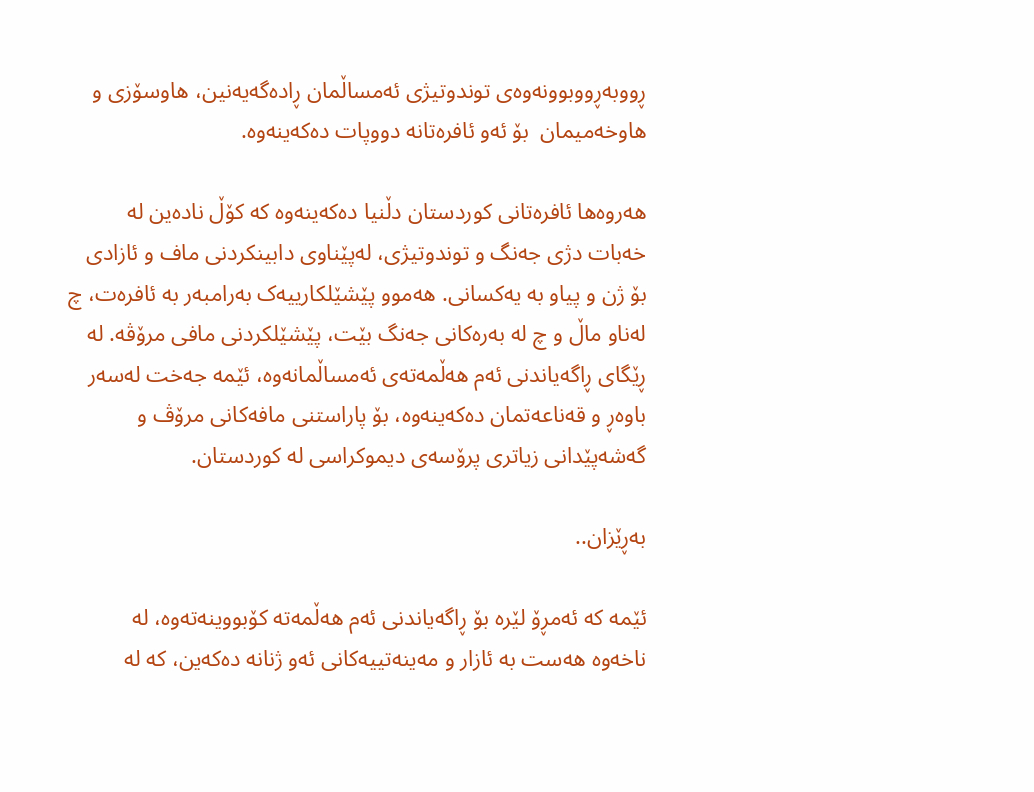ڕووبه‌ڕووبوونەوەی توندوتیژی ئەمساڵمان ڕادەگەیەنین، هاوسۆزی و هاوخەمیمان  بۆ ئەو ئافرەتانە دووپات دەکەینەوە.

هەروەها ئافرەتانی کوردستان دڵنیا دەکەینەوە کە کۆڵ نادەین لە خەبات دژی جەنگ و توندوتیژی، لەپێناوی دابینکردنی ماف و ئازادی بۆ ژن و پیاو بە یەکسانی. هەموو پێشێلکارییەک بەرامبەر بە ئافرەت، چ لەناو ماڵ و چ لە بەرەکانی جەنگ بێت، پێشێلکردنی مافی مرۆڤە. لە ڕێگای ڕاگەیاندنی ئەم هەڵمەتەی ئەمساڵمانه‌وه‌، ئێمە جەخت لەسەر باوەڕ و قەناعەتمان دەکەینەوە، بۆ پاراستنی مافەکانی مرۆڤ و گەشەپێدانی زیاتری پرۆسەی دیموکراسی لە کوردستان.

بەڕێزان..

ئێمە که‌ ئەمڕۆ لێره‌ بۆ ڕاگه‌یاندنی ئه‌م هه‌ڵمه‌ته‌ کۆبووینەته‌وە، لە  ناخەوە هەست بە ئازار و مەینەتییەکانی ئەو ژنانە دەکەین، کە لە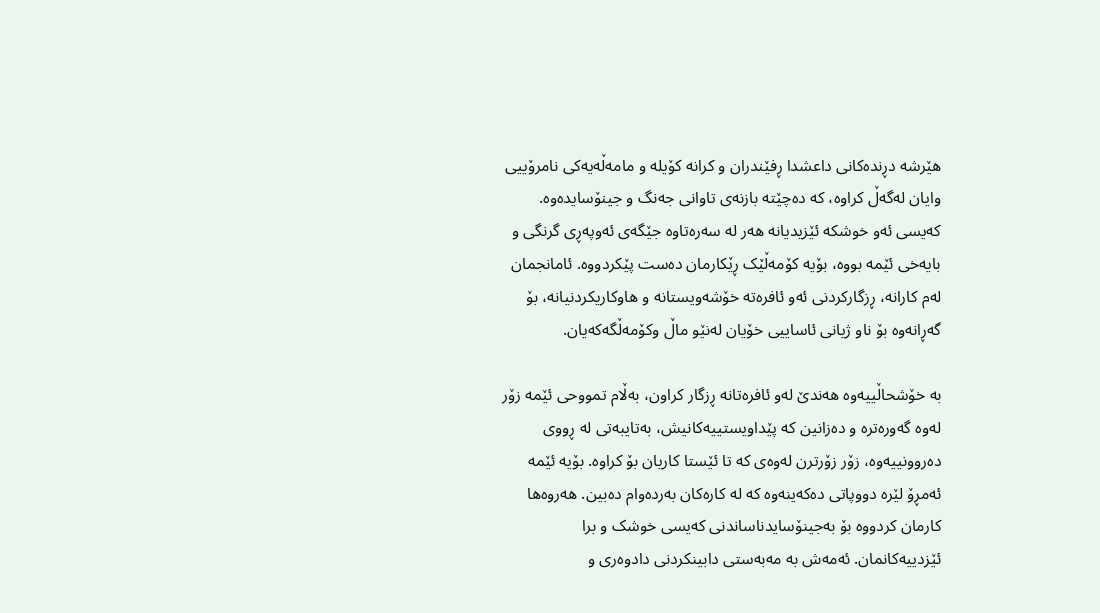هێرشە دڕندەکانی داعشدا ڕفێندران و کرانە کۆیلە و مامەڵەیەکی نامرۆییی وایان لەگەڵ کراوە، کە دەچێتە بازنەی تاوانی جەنگ و جینۆسایدەوە. کەیسی ئەو خوشکە ئێزیدیانە هەر لە سەرەتاوە جێگەی ئه‌وپه‌ڕی گرنگی و بایەخی ئێمە بووه‌، بۆیە کۆمەڵێک ڕێکارمان دەست پێکردووە. ئامانجمان لەم کارانە، ڕزگارکردنی ئەو ئافرەتە خۆشەویستانە و هاوکاریکردنیانە، بۆ گەڕانەوە بۆ ناو ژیانی ئاساییی خۆیان لەنێو ماڵ وکۆمەڵگەکەیان.

به‌ خۆشحاڵییه‌وە هه‌ندێ لەو ئافرەتانە ڕزگار کراون، بەڵام تمووحی ئێمە زۆر لەوە گەورەترە و دەزانین کە پێداویستییەکانیش، بەتایبەتی لە ڕووی دەروونییەوە، زۆر زۆرترن لەوەی کە تا ئێستا کاریان بۆ کراوه‌. بۆیە ئێمە ئەمڕۆ لێرە دووپاتی دەکەینەوە کە له‌ کاره‌کان بەردەوام دەبین. هەروەها کارمان کردووە بۆ بەجینۆسایدناساندنی کەیسی خوشک و برا ئێزدییەکانمان. ئەمەش بە مەبەستی دابینکردنی دادوەری و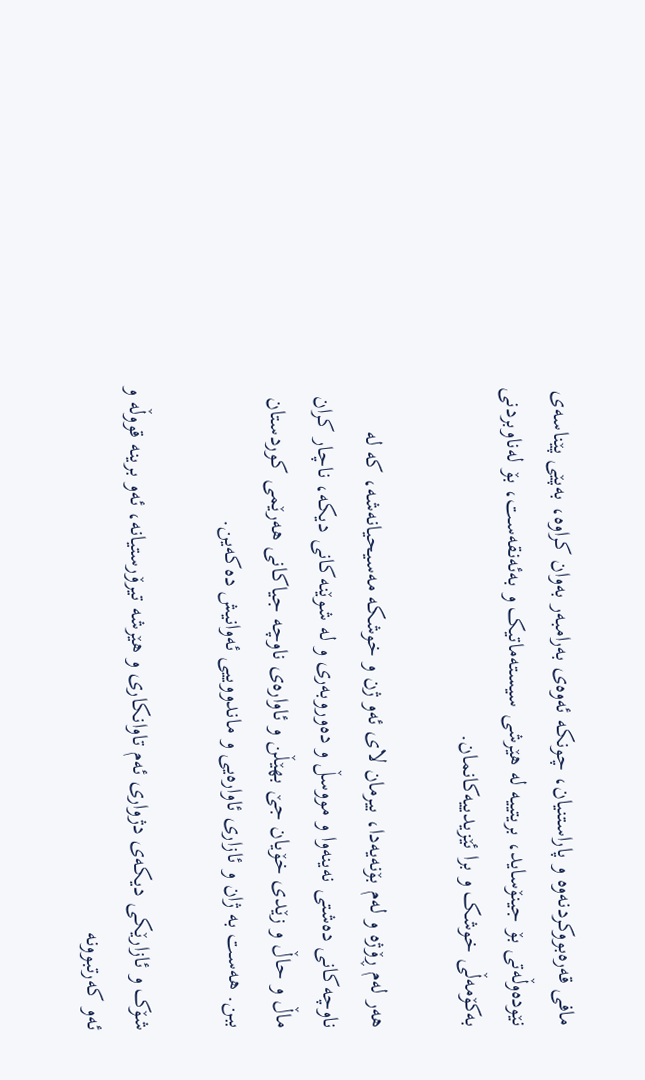مافی قەرەبووکردنەوە و پاراستنیان، چونکە ئەوەی بەرامبەر بەوان کراوه‌، بەپێی پێناسەی نێودەوڵەتی بۆ جینۆساید، بریتییە لە هێرشی سیستەماتیک و بەئه‌نقەست، بۆ لەناوبردنی بەکۆمەڵی خوشک و برا ئێزیدییەکانمان.

هه‌ر له‌م ڕۆژه و له‌م بۆنه‌یه‌‌دا، بیرمان لای ئه‌و ژن و خوشکه‌ مه‌سیحیانه‌شه‌، که‌ له‌ ناوچه‌کانی ده‌شتی نه‌ینه‌وا و مووسڵ و ده‌وروبه‌ری و له‌ شوێنه‌کانی دیکه‌، ناچار کران ماڵ و حاڵ و زێدی خۆیان جێ بهێڵن و ئاواره‌ی ناوچه‌ جیاکانی هه‌رێمی کوردستان ببن. هه‌ست به‌ ژان و ئازاری ئاواره‌یی و ماندووییی ئه‌وانیش ده‌که‌ین.

شۆک و ئازارێکی دیکه‌ی دژواری ئه‌م تاوانکاری و هێرشه‌ تیرۆرستیانه‌، ئه‌و برینه‌ قووڵه‌ و ئه‌و که‌رتبوونه‌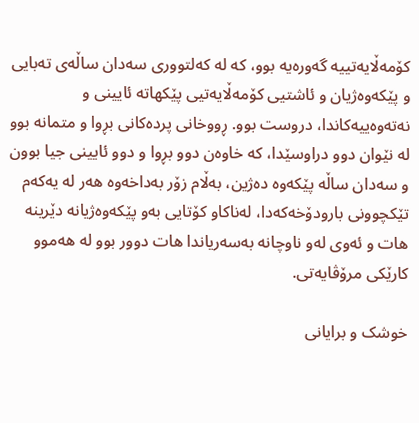کۆمه‌ڵایه‌تییه‌ گه‌وره‌یه‌ بوو، که‌ له‌ که‌لتووری سه‌دان ساڵه‌ی ته‌بایی و پێکه‌وه‌ژیان و ئاشتیی کۆمه‌ڵایه‌تیی پێکهاته‌ ئایینی و نه‌ته‌وه‌ییه‌کاندا، دروست بوو. ڕووخانی پرده‌کانی بڕوا و متمانه‌ بوو له‌ نێوان دوو دراوسێدا، که‌ خاوه‌ن دوو بڕوا و دوو ئایینی جیا بوون و سه‌دان ساڵه‌ پێکه‌وه‌ ده‌ژین، به‌ڵام زۆر به‌داخه‌وه‌ هه‌ر له‌ یه‌که‌م تێکچوونی بارودۆخه‌که‌دا، له‌ناکاو کۆتایی به‌و پێکه‌وه‌ژیانه‌ دێرینه‌ هات و ئه‌وى له‌و ناوچانە بەسەریاندا هات دوور بوو لە هەموو کارێکی مرۆڤایەتی.

خوشک و برایانی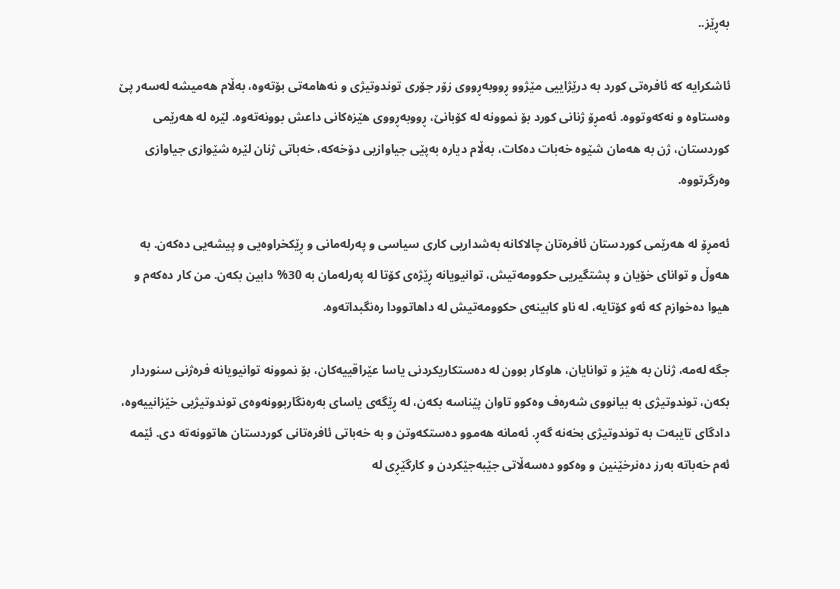به‌ڕێز..

ئاشکرایە کە ئافره‌تی کورد بە درێژاییی مێژوو ڕووبه‌ڕووی زۆر جۆری توندوتیژی و نەهامەتی بۆتەوە، بەڵام هەمیشە لەسەر پێ وەستاوە و نەکەوتووە. ئەمڕۆ ژنانی کورد بۆ نموونە لە کۆبانێ، ڕووبه‌ڕووی هێزەکانی داعش بوونەتەوە. لێرە لە هەرێمی کوردستان، ژن بە هەمان شێوە خەبات دەکات، بەڵام دیارە بەپێى جیاوازیی دۆخەکە، خەباتى ژنان لێره‌ شێوازی جیاوازی وەرگرتووە.

ئەمڕۆ لە هەرێمی کوردستان ئافره‌تان چالاکانە بەشداریی کاری سیاسی و پەرلەمانی و ڕێکخراوەیی و پیشەیی دەکەن. بە هەوڵ و توانای خۆیان و پشتگیریی حکوومه‌تیش، توانیویانە ڕێژەی کۆتا لە پەرلەمان بە 30% دابین بکەن. من کار دەکەم و هیوا دەخوازم کە ئەو کۆتایە، لە ناو کابینەی حکوومەتیش لە داهاتوودا رەنگبداتەوە.

جگە لەمە، ژنان بە هێز و توانایان، هاوکار بوون لە دەستکاریکردنی یاسا عێراقییەکان، بۆ نموونە توانیویانە فرەژنی سنوردار بکەن، توندوتیژی بە بیانووی شەرەف وەکوو تاوان پێناسە بکەن، لە ڕێگەی یاسای بەرەنگاربوونەوەی توندوتیژیی خێزانییەوە، دادگای تایبەت بە توندوتیژی بخەنە گەڕ. ئەمانە هەموو دەستکەوتن و بە خەباتی ئافرەتانی کوردستان هاتوونەتە دی. ئێمە ئەم خەباتە بەرز دەنرخێنین و وەکوو دەسەڵاتی جێبه‌جێکردن و کارگێڕى لە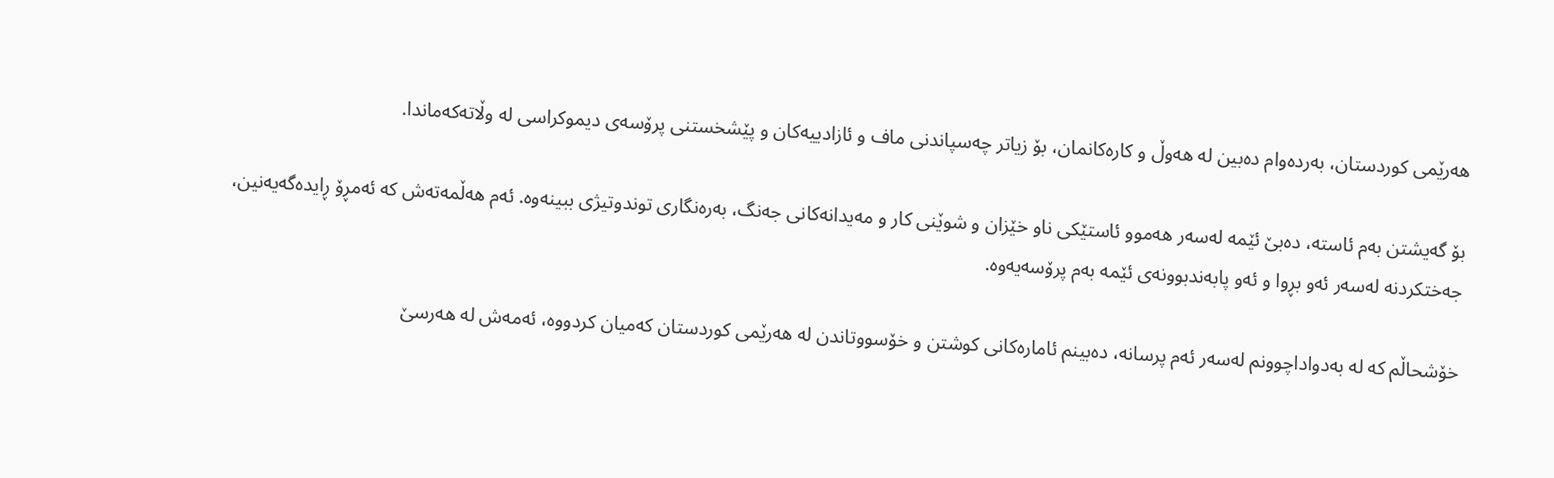هەرێمی کوردستان، بەردەوام دەبین لە هەوڵ و کارەکانمان، بۆ زیاتر چەسپاندنی ماف و ئازادییەکان و پێشخستنی پرۆسەی دیموکراسی لە وڵاتەکەماندا.

بۆ گەیشتن بەم ئاستە، دەبێ ئێمە لەسەر هەموو ئاستێکی ناو خێزان و شوێنی کار و مەیدانەکانی جەنگ، بەرەنگاری توندوتیژی ببینەوە. ئەم هه‌ڵمه‌ته‌ش کە ئەمڕۆ ڕایدەگەیەنین، جەختکردنە لەسەر ئەو بڕوا و ئەو پابەندبوونەی ئێمە بەم پرۆسەیەوە.

خۆشحاڵم کە لە بەدواداچوونم لەسەر ئەم پرسانه‌، دەبینم ئامارەکانی کوشتن و خۆسووتاندن له‌ هه‌رێمی کوردستان کەمیان کردووە، ئەمەش لە هەرسێ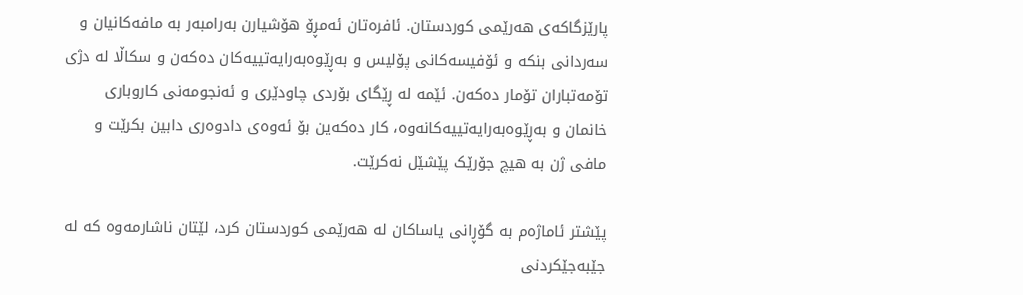پارێزگاکەی هەرێمی کوردستان. ئافرەتان ئەمڕۆ هۆشیارن بەرامبەر بە مافەکانیان و سەردانی بنکە و ئۆفیسه‌کانی پۆلیس و بەڕێوەبەرایەتییەکان دەکەن و سکاڵا لە دژی تۆمەتباران تۆمار دەکەن. ئێمە لە ڕێگای بۆردی چاودێری و ئەنجومەنی کاروباری خانمان و بەڕێوەبەرایەتییەکانەوە، کار دەکەین بۆ ئەوەی دادوەری دابین بکرێت و مافی ژن بە هیچ جۆرێک پێشێل نەکرێت.

پێشتر ئاماژەم بە گۆڕانی یاساکان لە هەرێمی کوردستان کرد، لێتان ناشارمەوە کە لە جێبەجێکردنی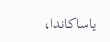یاساکاندا،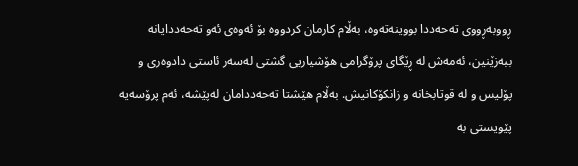ڕووبه‌ڕووی تەحەددا بووینەتەوە، بەڵام کارمان کردووە بۆ ئەوەی ئەو تەحەددایانە ببەزێنین، ئەمەش لە ڕێگای پرۆگرامی هۆشیاریی گشتی لەسەر ئاستی دادوەری و پۆلیس و لە قوتابخانە و زانکۆکانیش. بەڵام هێشتا تەحەددامان له‌پێشه‌، ئەم پرۆسەیە پێویستى به‌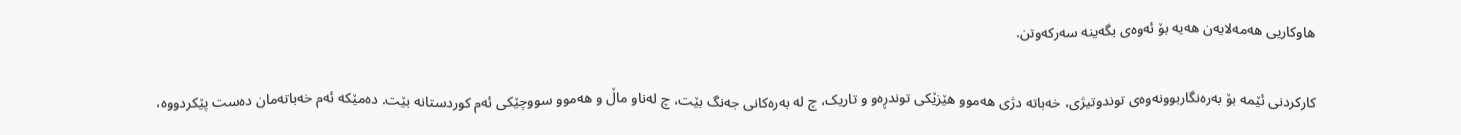هاوکاریی هەمەلایەن هەیە بۆ ئه‌وه‌ى بگەینە سەرکەوتن.

کارکردنی ئێمە بۆ بەرەنگاربوونەوەی توندوتیژی، خەباتە دژی هەموو هێزێکی توندڕەو و تاریک، چ لە بەرەکانی جەنگ بێت، چ لەناو ماڵ و هەموو سووچێکی ئەم کوردستانە بێت. دەمێکە ئەم خەباتەمان دەست پێکردووە،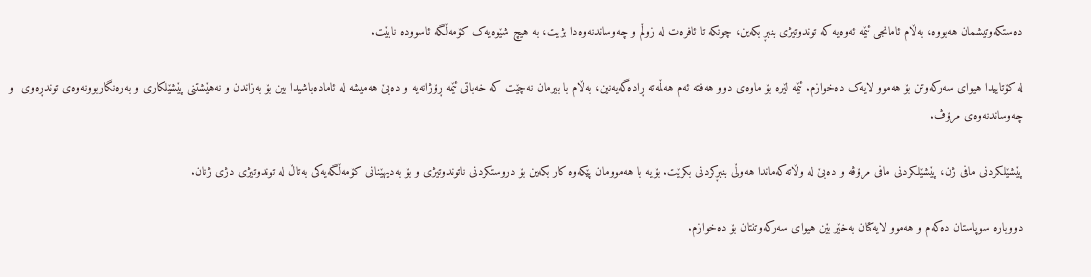دەستکەوتیشمان هەبووە، بەڵام ئامانجی ئێمە ئەوەیە کە توندوتیژی بنبڕ بکەین، چونکه‌ تا ئافرەت لە زوڵم و چەوساندنەوەدا بژیت، بە هیچ شێوەیەک کۆمەڵگە ئاسوودە نابێت.

لە کۆتاییدا هیوای سەرکەوتن بۆ هەموو لایەک دەخوازم. ئێمە لێرە بۆ ماوه‌ى دوو هەفتە ئەم هەڵمەتە ڕادەگەیەنین، بەڵام با بیرمان نەچێت کە خەباتی ئێمە ڕۆژانەیە و دەبێ هەمیشە لە ئامادەباشیدا بین بۆ بەزاندن و نه‌هێشتنی پێشێلکاری و به‌ره‌نگاربوونه‌وه‌ی توندڕەوی  و چەوساندنەوەی مرۆڤ.

پێشێلکردنی مافی ژن، پێشێلکردنی مافی مرۆڤە و دەبێ لە وڵاتەکەماندا هەوڵی بنبڕکردنی بکرێت. بۆیه‌ با هه‌موومان پێکه‌وه‌ کار بکه‌ین بۆ دروستکردنی ناتوندوتیژی و بۆ به‌دیهێنانی کۆمه‌ڵگه‌یه‌کی به‌تاڵ له‌ توندوتیژی دژی ژنان.

دووبارە سوپاستان دەکەم و هەموو لایەکتان بەخێر بێن هیوای سەرکەوتنتان بۆ دەخوازم.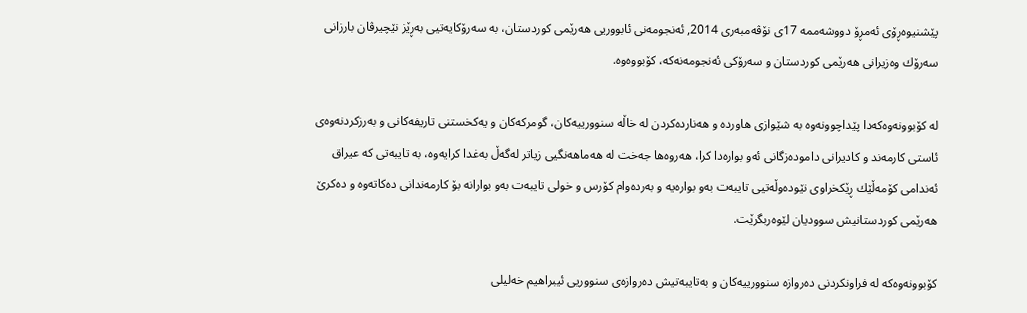پێشنیوه‌ڕۆى ئه‌مڕۆ دووشه‌ممه ‌17ى نۆڤه‌مبه‌رى 2014, ئه‌نجومه‌نى ئابووریى هه‌رێمى كوردستان، به‌ سه‌رۆكایه‌تیى به‌ڕێز نێچیرڤان بارزانى سه‌رۆك وه‌زیرانى هه‌رێمى كوردستان و سه‌رۆكى ئه‌نجومه‌نه‌كه‌، كۆبووه‌وه‌.

له‌ كۆبوونه‌وه‌كه‌دا پێداچوونه‌وه‌ به‌ شێوازى هاورده‌ و هه‌نارده‌كردن له‌ خاڵه‌ سنوورییه‌كان، گومركه‌كان و یه‌كخستنى تاریفه‌كانى و به‌رزكردنه‌وه‌ى ئاستى كارمه‌ند و كادیرانى داموده‌زگانى‌ ئه‌و بواره‌دا كرا، هه‌روه‌ها جه‌خت له‌ هه‌ماهه‌نگیى زیاتر له‌گه‌ڵ به‌غدا كرایه‌وه‌، به‌ تایبه‌تى كه‌ عیراق ئه‌ندامى كۆمه‌ڵێك ڕێكخراوى نێوده‌وڵه‌تیى تایبه‌ت به‌و بواره‌یه‌ و به‌رده‌وام كۆرس و خولى تایبه‌ت به‌و بوارانه‌ بۆ كارمه‌ندانى ده‌كاته‌وه‌ و ده‌كرێ هه‌رێمى كوردستانیش سوودیان لێوه‌ربگرێت.

كۆبوونه‌وه‌كه‌ له‌ فراونكردنى ده‌روازه‌ سنوورییه‌كان و به‌تایبه‌تیش ده‌روازه‌ى سنووریى ئیبراهیم خه‌لیلى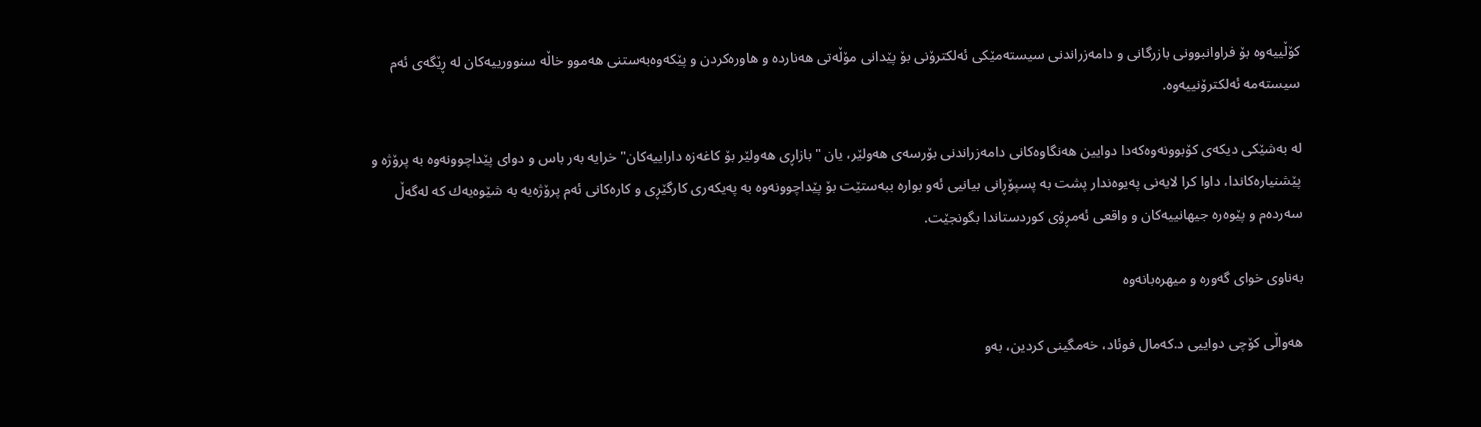كۆڵییه‌وه‌ بۆ فراوانبوونى بازرگانى و دامه‌زراندنى سیسته‌مێكى ئه‌لكترۆنى بۆ پێدانى مۆڵه‌تى هه‌نارده‌ و هاوره‌كردن و پێكه‌وه‌به‌ستنى هه‌موو خاڵه‌ سنوورییه‌كان له‌ ڕێگه‌ى ئه‌م سیسته‌مه‌ ئه‌لكترۆنییه‌وه‌.

له‌ به‌شێكى دیكه‌ى كۆبوونه‌وه‌كه‌دا دوایین هه‌نگاوه‌كانى دامه‌زراندنى بۆرسه‌ى هه‌ولێر، یان "بازاڕى هه‌ولێر بۆ كاغه‌زه‌ داراییه‌كان" خرایه‌ به‌ر باس و دواى پێداچوونه‌وه‌ به‌ پرۆژه‌ و پێشنیاره‌كاندا، داوا كرا لایه‌نى په‌یوه‌ندار پشت به‌ پسپۆڕانى بیانیى ئه‌و بواره‌ ببه‌ستێت بۆ پێداچوونه‌وه‌ به‌ په‌یكه‌رى كارگێڕى و كاره‌كانى ئه‌م پرۆژه‌یه‌ به‌ شێوه‌یه‌ك كه‌ له‌گه‌ڵ سه‌رده‌م و پێوه‌ره‌ جیهانییه‌كان و واقعى ئه‌مڕۆى كوردستاندا بگونجێت.

بەناوی خوای گەورە و میهرەبانه‌وه‌

هەواڵی كۆچی دواییی د.كەمال فوئاد، خەمگینی كردین، بەو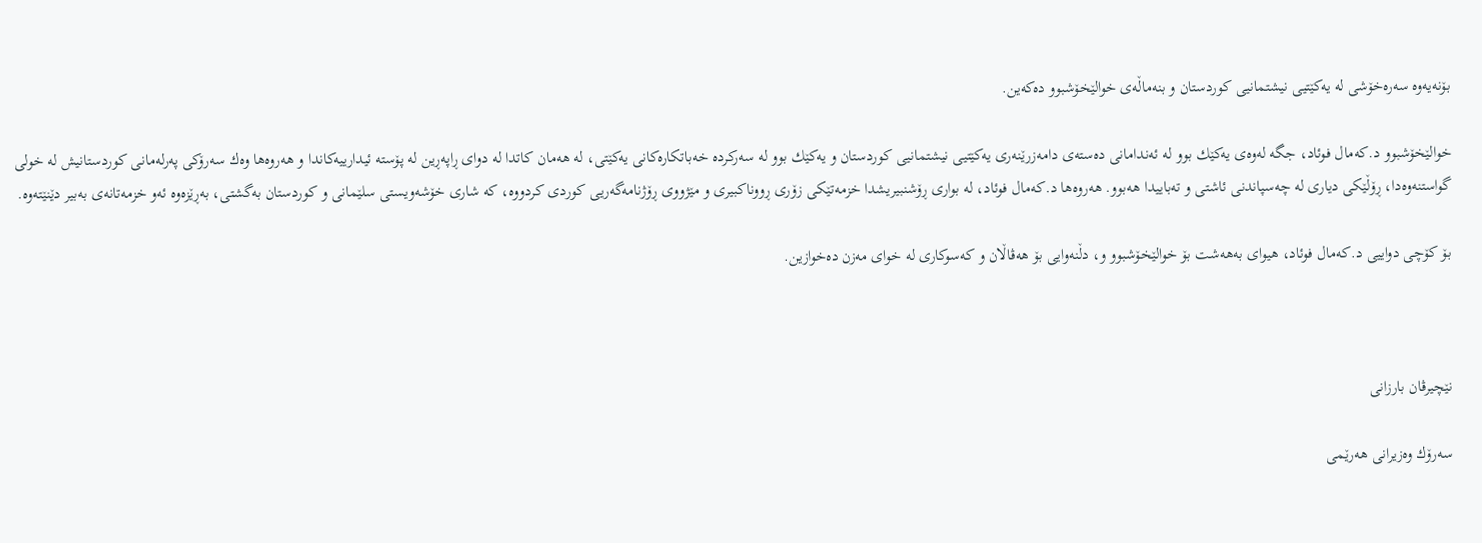بۆنه‌یەوە سەرەخۆشی لە یەكێتیی نیشتمانیی كوردستان و بنەماڵەی خوالێخۆشبوو دەكەین.

خوالێخۆشبوو د.كەمال فوئاد، جگە لەوەی یەكێك بوو لە ئەندامانی دەستەی دامەزرێنەری یەكێتیی نیشتمانیی كوردستان و یەكێك بوو لە سەركردە خەباتكارەكانی یەكێتی، لە هەمان كاتدا لە دوای ڕاپەڕین لە پۆستە ئیدارییەكاندا و هەروەها وەك سەرۆكی پەرلەمانی كوردستانیش لە خولی گواستنەوەدا، ڕۆڵێكی دیاری لە چەسپاندنی ئاشتی و تەباییدا هەبوو. هەروەها د.كەمال فوئاد، لە بواری ڕۆشنبیریشدا خزمەتێكی زۆری ڕووناكبیری و مێژووی ڕۆژنامەگەریی كوردی كردووە، كە شاری خۆشەویستی سلێمانی و كوردستان بەگشتی، بەڕێزەوە ئەو خزمەتانەی بەبیر دێنێتەوە.

بۆ كۆچی دواییی د.كەمال فوئاد، هیواى بەهەشت بۆ خوالێخۆشبوو و، دڵنەوایی بۆ هەڤاڵان و كەسوكاری لە خوای مەزن دەخوازین.



نێچیرڤان بارزانی

سەرۆك وەزیرانی هه‌رێمى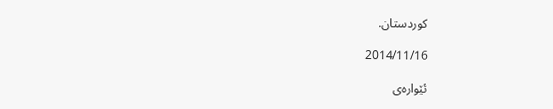كوردستان.

2014/11/16

ئێواره‌ى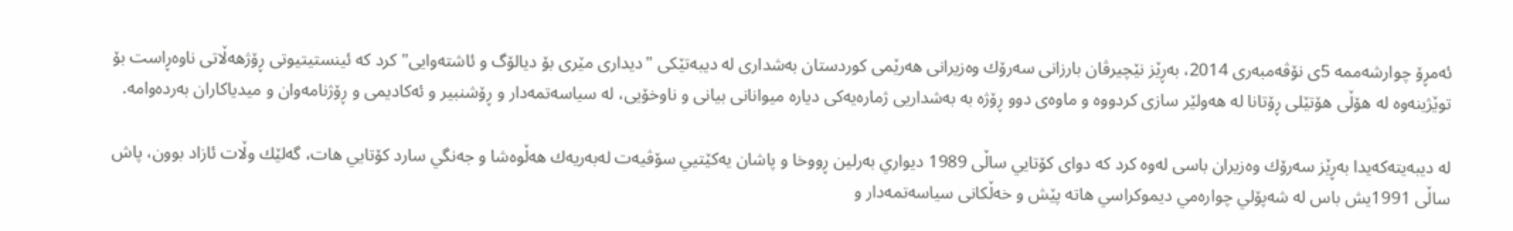ئه‌مڕۆ چوارشه‌ممه‌ 5ى نۆڤه‌مبه‌رى 2014، به‌ڕێز نێچيرڤان بارزانى سه‌رۆك وه‌زيرانى هه‌رێمى كوردستان به‌شدارى له‌ ديبه‌تێكى "ديدارى مێرى بۆ ديالۆگ و ئاشته‌وايى" كرد كه‌ ئينستيتيوتى ڕۆژهه‌ڵاتى ناوه‌ڕاست بۆ توێژينه‌وه له‌ هۆڵى هۆتێلى ڕۆتانا له‌ هه‌ولێر سازى كردووه‌ و ماوه‌ى دوو ڕۆژه‌ به‌ به‌شداريى ژماره‌يه‌كى دياره‌ ميوانانى بيانى و ناوخۆيى، له‌ سياسه‌تمه‌دار و ڕۆشنبير و ئه‌كاديمى و ڕۆژنامه‌وان و ميدياكاران به‌رده‌وامه‌.

له‌ ديبه‌يته‌كه‌يدا به‌ڕێز سه‌رۆك وه‌زيران باسى له‌وه‌ كرد كه‌ دواى كۆتايي ساڵى 1989 ديواري به‌رلين ڕووخا و پاشان يه‌كێتيي سۆڤيه‌ت له‌به‌ريه‌ك هه‌ڵوه‌شا و جه‌نگي سارد كۆتايي هات، گه‌لێك وڵات ئازاد بوون، پاش ساڵى 1991يش باس له‌ شه‌پۆلي چواره‌مي ديموكراسي هاته‌ پێش و خه‌ڵكانى سياسه‌تمه‌دار و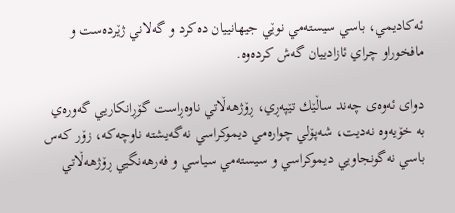ئه‌كاديمي، باسي سيسته‌مي نوێي جيهانييان ده‌كرد و گه‌لاني ژێرده‌ست و مافخوراو چراي ئازادييان گه‌ش كرده‌وه‌.

دواى ئه‌وه‌ى چه‌ند ساڵێك تێپه‌ڕي، ڕۆژهه‌ڵاتي ناوه‌ڕاست گۆڕانكاريي گه‌وره‌ي به‌ خۆيه‌وه‌ نه‌ديت، شه‌پۆلي چواره‌مي ديموكراسي نه‌گه‌يشته‌ ناوچه‌كه‌، زۆر كه‌س باسي نه‌گونجاويي ديموكراسي و سيسته‌مي سياسي و فه‌رهه‌نگيي ڕۆژهه‌ڵاتي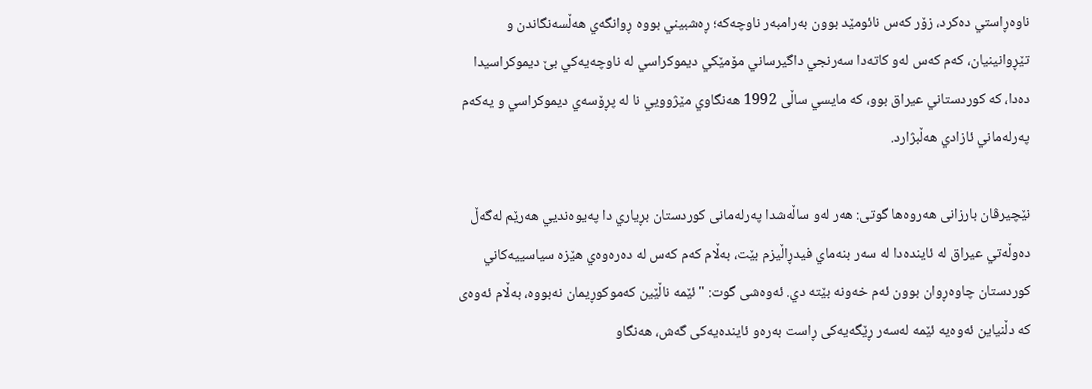ناوه‌ڕاستي ده‌كرد، زۆر كه‌س نائومێد بوون به‌رامبه‌ر ناوچه‌كه‌؛ ڕه‌شبيني بووه‌ ڕوانگه‌ي هه‌ڵسه‌نگاندن و تێڕوانينيان، كه‌م كه‌س له‌و كاته‌دا سه‌رنجي داگيرساني مۆمێكي ديموكراسي له‌ ناوچه‌يه‌كي بێ ديموكراسيدا ده‌دا، كه‌ كوردستاني عيراق بوو، كه‌ مايسي ساڵى 1992 هه‌نگاوي مێژوويي نا له‌ پڕۆسه‌ي ديموكراسي و يه‌كه‌م په‌رله‌ماني ئازادي هه‌ڵبژارد.

نێچيرڤان بارزانى هه‌روه‌ها گوتى: هه‌ر له‌و ساڵه‌شدا په‌رله‌مانى كوردستان بڕياري دا په‌يوه‌نديي هه‌رێم له‌گه‌ڵ ده‌وڵه‌تي عيراق له‌ ئاينده‌دا له‌ سه‌ر بنه‌ماي فيدڕاڵيزم ‌بێت، به‌ڵام كه‌م كه‌س له‌ ده‌ره‌وه‌ي هێزه‌ سياسييه‌كاني كوردستان چاوه‌ڕوان بوون ئه‌م خه‌ونه بێته‌ دي. ئه‌وه‌شى گوت: "ئێمه‌ ناڵێين كه‌موكوڕيمان نه‌بووه‌، به‌ڵام ئه‌وه‌ى كه‌ دڵنياين ئه‌وه‌يه‌ ئێمه‌ له‌سه‌ر ڕێگه‌يه‌كى ڕاست به‌ره‌و ئاينده‌يه‌كى گه‌ش، هه‌نگاو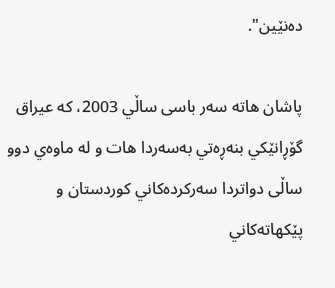ده‌نێين‌".

پاشان هاته‌ سه‌ر باسى ساڵي 2003، كه‌ عيراق گۆڕانێكي بنه‌ڕه‌تي به‌سه‌ردا هات و له‌ ماوه‌ي دوو ساڵى دواتردا سه‌ركرده‌كاني كوردستان و پێكهاته‌كاني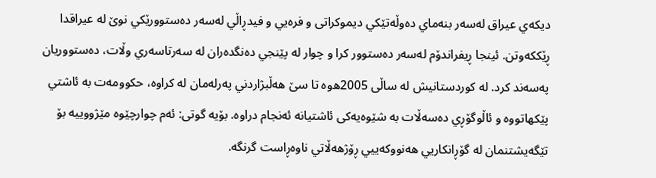ديكه‌ي عيراق له‌سه‌ر بنه‌ماي ده‌وڵه‌تێكي ديموكراتى و فره‌يي و فيدڕاڵي له‌سه‌ر ده‌ستوورێكي نوێ له‌ عيراقدا ڕێككه‌وتن. ئينجا ڕيفراندۆم له‌سه‌ر ده‌ستوور كرا و چوار له‌ پێنجي ده‌نگده‌ران له‌ سه‌رتاسه‌ري وڵات، ده‌ستووريان په‌سه‌ند كرد. له‌ كوردستانيش له ساڵى 2005ه‌وه‌ تا سێ هه‌ڵبژاردني په‌رله‌مان له‌ كراوه‌، حكوومه‌ت به‌ ئاشتي پێكهاتووه‌ و ئاڵوگۆڕي ده‌سه‌ڵات به‌ شێوه‌يه‌كى ئاشتيانه‌ ئه‌نجام دراوه‌. بۆيه‌ گوتى: ئه‌م چوارچێوه‌ مێژووييه‌ بۆ تێگه‌يشتنمان له‌ گۆڕانكاريي هه‌نووكه‌ييي ڕۆژهه‌ڵاتي ناوه‌ڕاست گرنگه‌.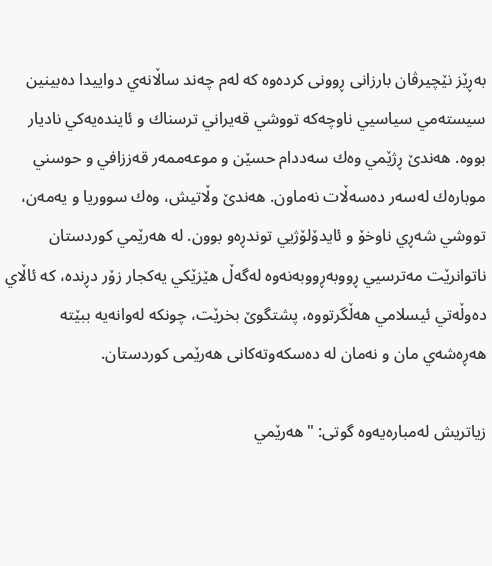به‌ڕێز نێچيرڤان بارزانى ڕوونى كرده‌وه‌ كه‌ له‌م چه‌ند ساڵانه‌ي دواييدا ده‌بينين سيسته‌مي سياسيي ناوچه‌كه‌ تووشي قه‌يراني ترسناك و ئاينده‌يه‌كي ناديار بووه‌. هه‌ندێ ڕژێمي وه‌ك سه‌ددام حسێن و موعه‌ممه‌ر قه‌ززافي و حوسني موباره‌ك له‌سه‌ر ده‌سه‌ڵات نه‌ماون. هه‌ندێ وڵاتيش، وه‌ك سووريا و يه‌مه‌ن، تووشي شه‌ڕي ناوخۆ و ئايدۆلۆژيي توندڕه‌و بوون. له‌ هه‌رێمي كوردستان ناتوانرێت مه‌ترسيي ڕووبه‌ڕووبه‌نه‌وه‌ له‌گه‌ڵ هێزێكي يه‌كجار زۆر دڕنده، كه‌ ئاڵاي ده‌وڵه‌تي ئيسلامي هه‌ڵگرتووه‌، پشتگوێ بخرێت، چونكه‌ له‌وانه‌يه‌ ببێته‌ هه‌ڕه‌شه‌ي مان و نه‌مان له‌ ده‌سكه‌وته‌كانى هه‌رێمى كوردستان.

زياتريش له‌مباره‌يه‌وه‌ گوتى: "هه‌رێمي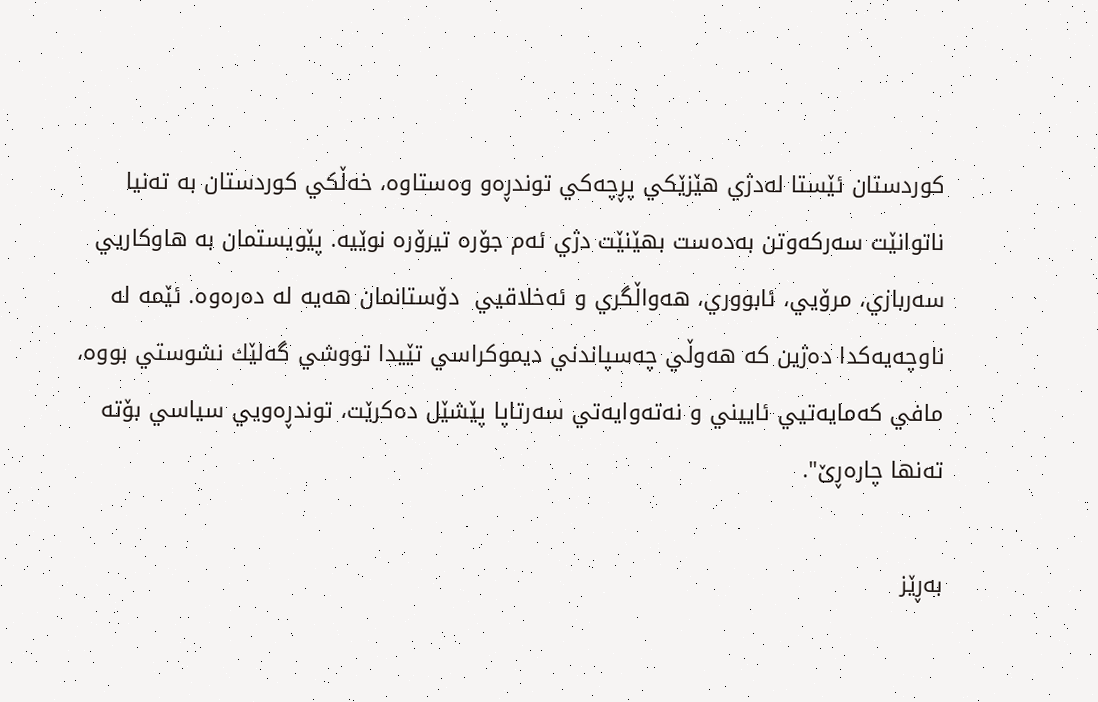كوردستان ئێستا له‌دژي هێزێكي پڕچه‌كي توندڕه‌و وه‌ستاوه‌، خه‌ڵكي كوردستان به ‌ته‌نيا ناتوانێت سه‌ركه‌وتن به‌ده‌ست بهێنێت دژي ئه‌م جۆره‌ تيرۆره‌ نوێيه‌. پێويستمان به‌ هاوكاريي سه‌ربازي، مرۆيي، ئابووري، هه‌واڵگري و ئه‌خلاقيي  دۆستانمان هه‌يه‌ له‌ ده‌ره‌وه‌. ئێمه‌ له‌ ناوچه‌يه‌كدا ده‌ژين كه‌ هه‌وڵي چه‌سپاندني ديموكراسي تێيدا تووشي گه‌لێك نشوستي بووه‌، مافي كه‌مايه‌تيي ئاييني و نه‌ته‌وايه‌تي سه‌رتاپا پێشێل ده‌كرێت، توندڕه‌ويي سياسي بۆته‌ ته‌نها چاره‌ڕێ".

به‌ڕێز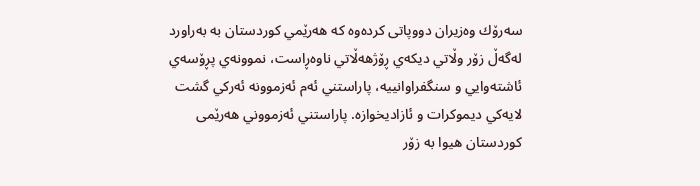سه‌رۆك وه‌زيران دووپاتى كرده‌وه‌ كه‌ هه‌رێمي كوردستان به‌ به‌راورد له‌گه‌ڵ زۆر وڵاتي ديكه‌ي ڕۆژهه‌ڵاتي ناوه‌ڕاست، نموونه‌ي پڕۆسه‌ي ئاشته‌وايي و سنگفراوانييه‌، پاراستني ئه‌م ئه‌زموونه‌ ئه‌ركي گشت لايه‌كي ديموكرات و ئازاديخوازه‌. پاراستني ئه‌زمووني هه‌رێمى كوردستان هيوا به‌ زۆر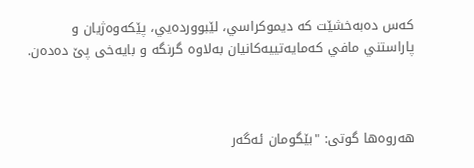كه‌س ده‌به‌خشێت كه‌ ديموكراسي، لێبوورده‌يي، پێكه‌وه‌ژيان و پاراستني مافي كه‌مايه‌تييه‌كانيان به‌لاوه‌ گرنگه‌ و بايه‌خى پێ ده‌ده‌ن.



هه‌روه‌ها گوتى: "بێگومان ئه‌گه‌ر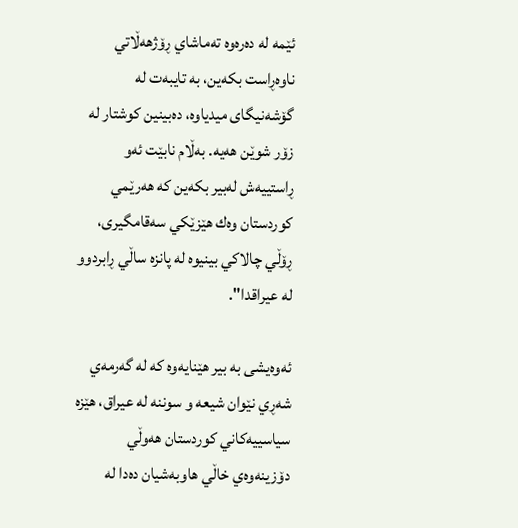ئێمه‌ له‌ ده‌ره‌وه‌ ته‌ماشاي ڕۆژهه‌ڵاتي ناوه‌ڕاست بكه‌ين، به‌ تايبه‌ت له‌ گۆشه‌نيگاى ميدياوه‌، ده‌بينين كوشتار له‌ زۆر شوێن هه‌يه‌. به‌ڵام نابێت ئه‌و ڕاستييه‌ش له‌بير بكه‌ين كه‌ هه‌رێمي كوردستان وه‌ك هێزێكي سه‌قامگيرى، ڕۆڵي چالاكي بينيوه‌ له‌ پانزه‌ ساڵي ڕابردوو له‌ عيراقدا".

ئه‌وه‌يشى به‌ بير هێنايه‌وه‌ كه‌ له‌ گه‌رمه‌ي شه‌ڕي نێوان شيعه‌ و سوننه‌ له‌ عيراق، هێزه‌ سياسييه‌كاني كوردستان هه‌وڵي دۆزينه‌وه‌ي خاڵي هاوبه‌شيان ده‌دا له‌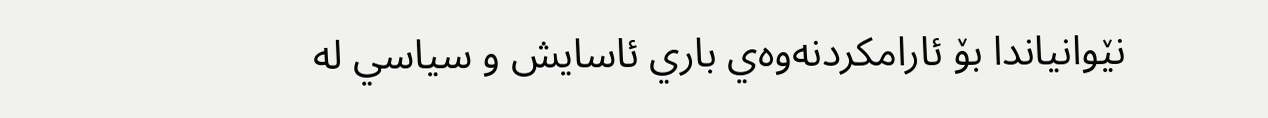نێوانياندا بۆ ئارامكردنه‌وه‌ي باري ئاسايش و سياسي له‌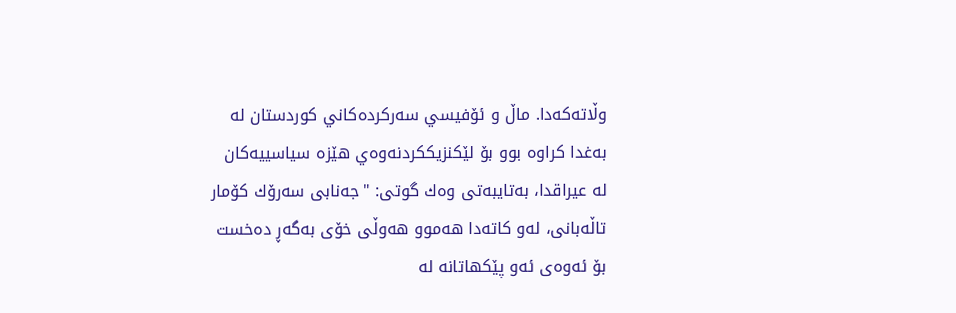وڵاته‌كه‌دا. ماڵ و ئۆفيسي سه‌ركرده‌كاني كوردستان له‌ به‌غدا كراوه‌ بوو بۆ لێكنزيككردنه‌وه‌ي هێزه‌ سياسييه‌كان له‌ عيراقدا، به‌تايبه‌تى وه‌ك گوتى: "جه‌نابى سه‌رۆك كۆمار تاڵه‌بانى، له‌و كاته‌دا هه‌موو هه‌وڵى خۆى به‌گه‌ڕ ده‌خست بۆ ئه‌وه‌ى ئه‌و پێكهاتانه‌ له‌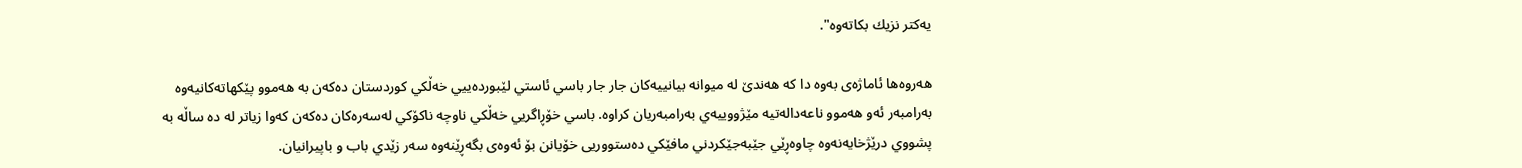يه‌كتر نزيك بكاته‌وه‌".

هه‌روه‌ها ئاماژه‌ى به‌وه‌ دا كه‌ هه‌ندێ له‌ ميوانه بيانييه‌كان جار جار باسي ئاستي لێبورده‌ييي خه‌ڵكي كوردستان ده‌كه‌ن به‌ هه‌موو پێكهاته‌كانيه‌وه‌ به‌رامبه‌ر ئه‌و هه‌موو ناعه‌داله‌تيه‌‌ مێژووييه‌ي به‌رامبه‌ريان كراوه‌. باسي خۆڕاگريي خه‌ڵكي ناوچه‌ ناكۆكي له‌سه‌ره‌كان ده‌كه‌ن كه‌وا زياتر له‌ ده‌ ساڵه‌ به‌ پشووي درێژخايه‌نه‌وه‌ چاوه‌ڕێي جێبه‌جێكردني مافێكي ده‌ستووريى خۆيانن بۆ ئه‌وه‌ى بگه‌ڕێنه‌وه‌ سه‌ر زێدي باب و باپيرانيان.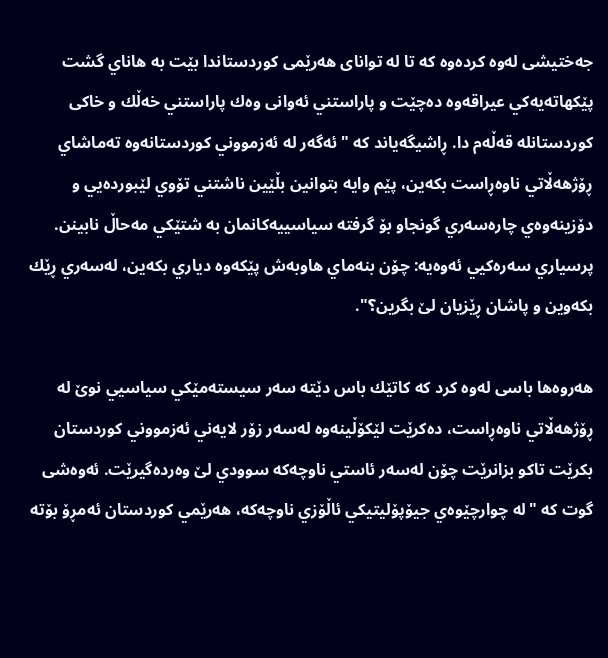جه‌ختيشى له‌وه‌ كرده‌وه‌ كه‌ تا له‌ تواناى هه‌رێمى كوردستاندا بێت به‌ ‌هاناي گشت پێكهاته‌يه‌كي عيراقه‌وه‌ ده‌چێت و پاراستني ئه‌وانى وه‌ك پاراستني خه‌ڵك و خاكى كوردستانله‌ قه‌ڵه‌م دا. ڕاشيگه‌ياند كه‌ "ئه‌گه‌ر له‌ ئه‌زمووني كوردستانه‌وه‌ ته‌ماشاي ڕۆژهه‌ڵاتي ناوه‌ڕاست بكه‌ين، پێم وايه‌ بتوانين بڵێين ناشتني تۆوي لێبورده‌يي و دۆزينه‌وه‌ي چاره‌سه‌ري گونجاو بۆ گرفته‌ سياسييه‌كانمان به‌ شتێكي مه‌حاڵ نابينن. پرسياري سه‌ره‌كيي ئه‌وه‌يه: چۆن بنه‌ماي هاوبه‌ش پێكه‌وه‌ دياري بكه‌ين، له‌سه‌ري ڕێك بكه‌وين و پاشان ڕێزيان لێ بگرين؟".

هه‌روه‌ها باسى له‌وه‌ كرد كه‌ كاتێك باس دێته‌ سه‌ر سيسته‌مێكي سياسيي نوێ له‌ ڕۆژهه‌ڵاتي ناوه‌ڕاست، ده‌كرێت لێكۆڵينه‌وه‌ له‌سه‌ر زۆر لايه‌ني ئه‌زمووني كوردستان بكرێت تاكو بزانرێت چۆن له‌سه‌ر ئاستي ناوچه‌كه‌ سوودي لێ وه‌رده‌گيرێت. ئه‌وه‌شى گوت كه‌ "له‌ چوارچێوه‌ي جيۆپۆليتيكي ئاڵۆزي ناوچه‌كه‌، هه‌رێمي كوردستان ئه‌مڕۆ بۆته‌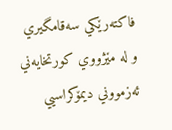فاكته‌رێكي سه‌قامگيري و له‌ مێژووي كورتخايه‌ني ئه‌زمووني ديمۆكراسيي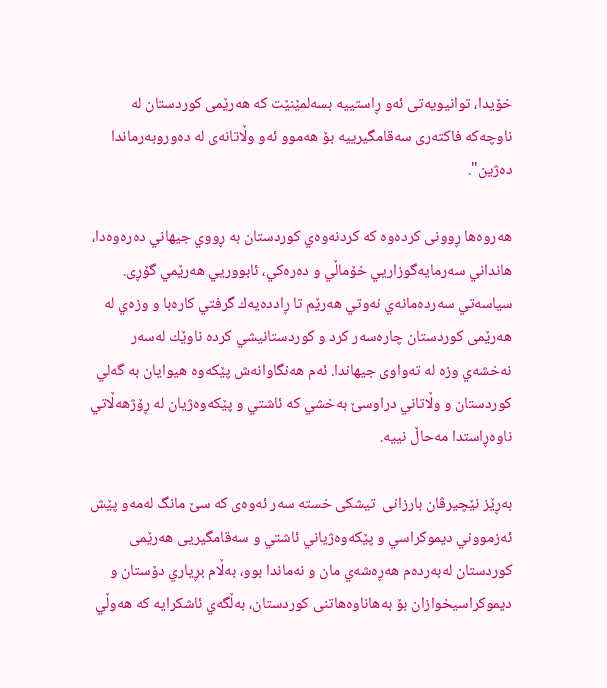خۆيدا، توانيويه‌تى ئه‌و ڕاستييه‌ بسه‌لمێنێت كه‌ هه‌رێمى كوردستان له‌ ناوچه‌كه‌ فاكته‌رى سه‌قامگيرييه‌ بۆ هه‌موو ئه‌و وڵاتانه‌ى له‌ ده‌وروبه‌رماندا ده‌ژين".

هه‌روه‌ها ڕوونى كرده‌وه‌ كه‌ كردنه‌وه‌ي كوردستان به‌ ڕووي جيهاني ده‌ره‌وه‌دا، هانداني سه‌رمايه‌گوزاريي خۆماڵي و ده‌ره‌كي، ئابووريي هه‌رێمي گۆڕى. سياسه‌تي سه‌رده‌مانه‌ي نه‌وتي هه‌رێم تا ڕادده‌يه‌ك گرفتي كاره‌با و وزه‌ي له‌ هه‌رێمى كوردستان چاره‌سه‌ر كرد و كوردستانيشي كرده‌ ناوێك له‌سه‌ر نه‌خشه‌ي و‌زه‌ له‌ ته‌واوى جيهاندا. ئه‌م هه‌نگاوانه‌ش‌ پێكه‌وه‌ هيوايان به‌ گه‌لي كوردستان و وڵاتاني دراوسێ به‌خشي كه‌ ئاشتي و پێكه‌وه‌ژيان له‌ ڕۆژهه‌ڵاتي ناوه‌ڕاستدا مه‌حاڵ نييه‌.

به‌ڕێز نێچيرڤان بارزانى  تيشكى خسته‌ سه‌ر ئه‌وه‌ى كه‌ سێ مانگ له‌مه‌و پێش ئه‌زمووني ديموكراسي و پێكه‌وه‌ژياني ئاشتي و سه‌قامگيريى هه‌رێمى كوردستان له‌به‌رده‌م هه‌ڕه‌شه‌ي مان و نه‌ماندا بوو، به‌ڵام بڕياري دۆستان و ديموكراسيخوازان بۆ به‌هاناوه‌هاتنى كوردستان، به‌ڵگه‌ي ئاشكرايه‌ كه‌ هه‌وڵي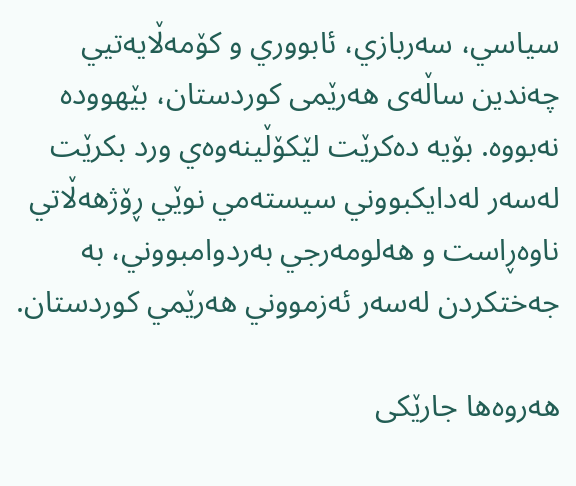سياسي، سه‌ربازي، ئابووري و كۆمه‌ڵايه‌تيي چه‌ندين ساڵه‌ى هه‌رێمى كوردستان، بێهووده‌ نه‌بووه. بۆيه‌ ده‌كرێت لێكۆڵينه‌وه‌ي ورد بكرێت له‌سه‌ر له‌دايكبووني سيسته‌مي نوێي ڕۆژهه‌ڵاتي ناوه‌ڕاست و هه‌لومه‌رجي به‌ردوامبووني، به‌ جه‌ختكردن له‌سه‌ر ئه‌زمووني هه‌رێمي كوردستان.

هه‌روه‌ها جارێكى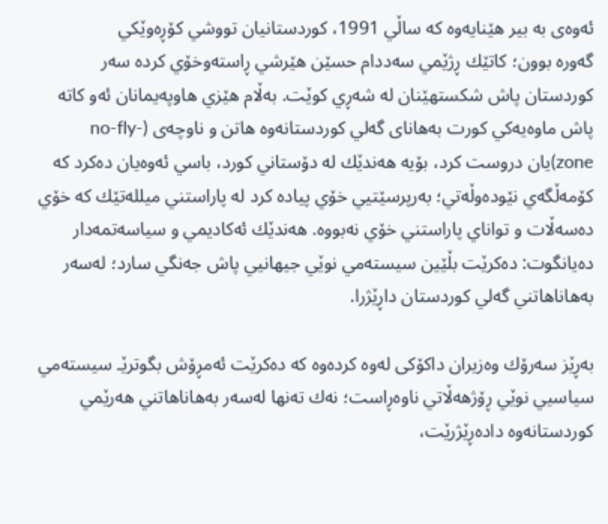ئه‌وه‌ى به‌ بير هێنايه‌وه‌ كه‌ ساڵي 1991، كوردستانيان تووشي كۆڕه‌وێكي گه‌وره ‌بوون؛ كاتێك ڕژێمي سه‌ددام حسێن هێرشي ڕاسته‌وخۆي كرده‌ سه‌ر كوردستان پاش شكستهێنان له‌ شه‌ڕي كوێت. به‌ڵام هێزي هاوپه‌يمانان ئه‌و كاته‌ پاش ماوه‌يه‌كي كورت به‌هاناى گه‌لي كوردستانه‌وه‌ هاتن و ناوچه‌ى (no-fly-zone)يان دروست كرد، بۆيه‌ هه‌ندێك له‌ دۆستاني كورد، باسي ئه‌وه‌يان ده‌كرد كه‌ كۆمه‌ڵگه‌ي نێوده‌وڵه‌تي؛ به‌رپرسێتيي خۆي پياده‌ كرد له‌ پاراستني ميلله‌تێك كه‌ خۆي ده‌سه‌ڵات و تواناي پاراستني خۆي نه‌بووه‌. هه‌ندێك ئه‌كاديمي و سياسه‌تمه‌دار ده‌يانگوت: ده‌كرێت بڵێين سيسته‌مي نوێي جيهانيي پاش جه‌نگي سارد؛ له‌سه‌ر به‌هاناهاتني گه‌لي كوردستان‌ داڕێژرا.

به‌ڕێز سه‌رۆك وه‌زيران داكۆكى له‌وه‌ كرده‌وه‌ كه‌ ده‌كرێت ئه‌مڕۆش بگوترێـ سيسته‌مي سياسيي نوێي ڕۆژهه‌ڵاتي ناوه‌ڕاست؛ نه‌ك ته‌نها له‌سه‌ر به‌هاناهاتني هه‌رێمي كوردستانه‌وه‌ داده‌ڕێژرێت،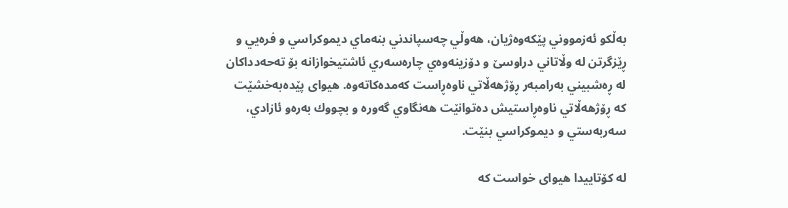به‌ڵكو ئه‌زمووني پێكه‌وه‌ژيان، هه‌وڵي چه‌سپاندني بنه‌ماي ديموكراسي و فره‌يي و ڕێزگرتن له‌ وڵاتاني دراوسێ و دۆزينه‌وه‌ي چاره‌سه‌ري ئاشتيخوازانه‌ بۆ ته‌حه‌دداكان له‌ ڕه‌شبيني به‌رامبه‌ر ڕۆژهه‌ڵاتي ناوه‌ڕاست كه‌مده‌كاته‌وه. هيواى پێده‌به‌خشێت كه‌ ڕۆژهه‌ڵاتي ناوه‌ڕاستيش ده‌توانێت هه‌نگاوي گه‌وره‌ و بچووك به‌ره‌و ئازادي، سه‌ربه‌ستي و ديموكراسي بنێت.

له‌ كۆتاييدا هيواى خواست كه‌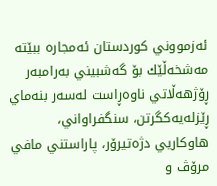ئه‌زمووني كوردستان ئه‌مجاره‌ ببێته‌ مه‌شخه‌ڵێك بۆ گه‌شبيني به‌رامبه‌ر ڕۆژهه‌ڵاتي ناوه‌ڕاست له‌سه‌ر بنه‌ماي ڕێزله‌يه‌كگرتن، سنگفراواني، هاوكاريي دژه‌تيرۆر، پاراستني مافي مرۆڤ و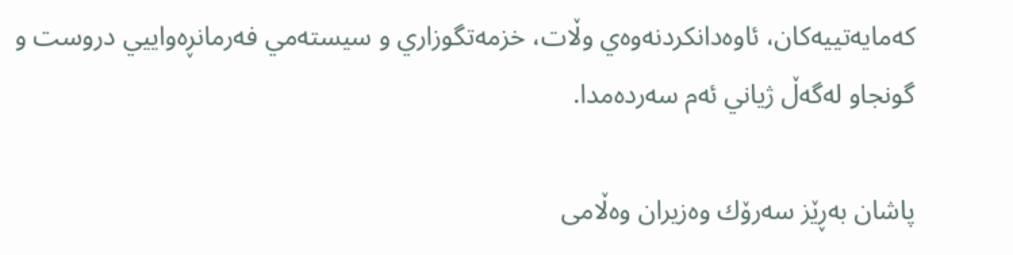كه‌مايه‌تييه‌كان، ئاوه‌دانكردنه‌وه‌ي وڵات، خزمه‌تگوزاري و سيسته‌مي فه‌رمانڕه‌واييي دروست و گونجاو له‌گه‌ڵ ژياني ئه‌م سه‌رده‌مدا.

پاشان به‌ڕێز سه‌رۆك وه‌زيران وه‌ڵامى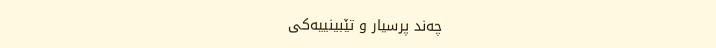چه‌ند پرسيار و تێبينييه‌كى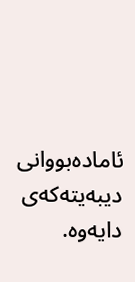ئاماده‌بووانى ديبه‌يته‌كه‌ى دايه‌وه‌.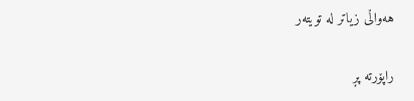هەواڵی زیاتر لە تویتەر

راپۆرتە پڕ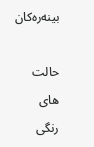بینەرەکان

حالت های رنگی